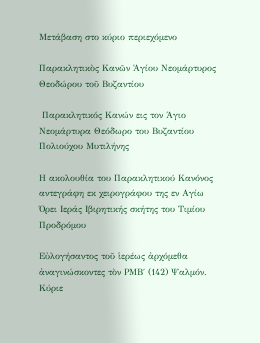Μετάβαση στο κύριο περιεχόμενο

Παρακλητικὸς Κανῶν Ἁγίου Νεομάρτυρος Θεοδώρου τοῦ Βυζαντίου

 Παρακλητικός Κανών εις τον Άγιο Νεομάρτυρα Θεόδωρο του Βυζαντίου Πολιούχου Μυτιλήνης

Η ακολουθία του Παρακλητικού Κανόνος αντεγράφη εκ χειρογράφου της εν Αγίω Όρει Ιεράς Ιβιρητικής σκήτης του Τιμίου Προδρόμου

Εὐλογήσαντος τοῦ ἱερέως ἀρχόμεθα ἀναγινώσκοντες τὸν ΡΜΒ΄ (142) Ψαλμόν.
Κύριε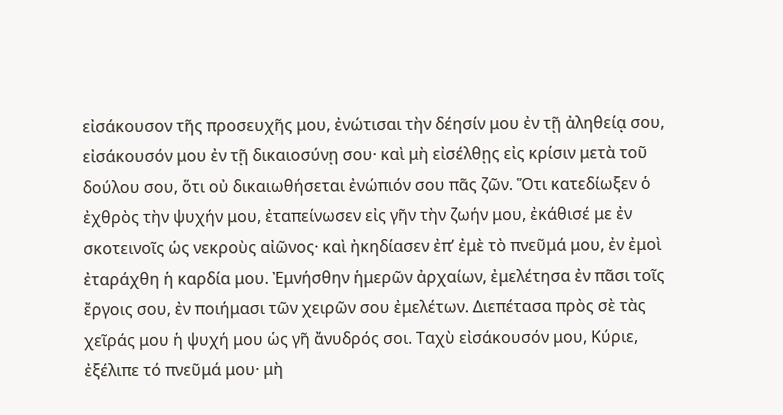εἰσάκουσον τῆς προσευχῆς μου, ἐνώτισαι τὴν δέησίν μου ἐν τῇ ἀληθείᾳ σου, εἰσάκουσόν μου ἐν τῇ δικαιοσύνῃ σου· καὶ μὴ εἰσέλθῃς εἰς κρίσιν μετὰ τοῦ δούλου σου, ὅτι οὐ δικαιωθήσεται ἐνώπιόν σου πᾶς ζῶν. Ὅτι κατεδίωξεν ὁ ἐχθρὸς τὴν ψυχήν μου, ἐταπείνωσεν εἰς γῆν τὴν ζωήν μου, ἐκάθισέ με ἐν σκοτεινοῖς ὡς νεκροὺς αἰῶνος· καὶ ἠκηδίασεν ἐπ’ ἐμὲ τὸ πνεῦμά μου, ἐν ἐμοὶ ἐταράχθη ἡ καρδία μου. Ἐμνήσθην ἡμερῶν ἀρχαίων, ἐμελέτησα ἐν πᾶσι τοῖς ἔργοις σου, ἐν ποιήμασι τῶν χειρῶν σου ἐμελέτων. Διεπέτασα πρὸς σὲ τὰς χεῖράς μου ἡ ψυχή μου ὡς γῆ ἄνυδρός σοι. Ταχὺ εἰσάκουσόν μου, Κύριε, ἐξέλιπε τό πνεῦμά μου· μὴ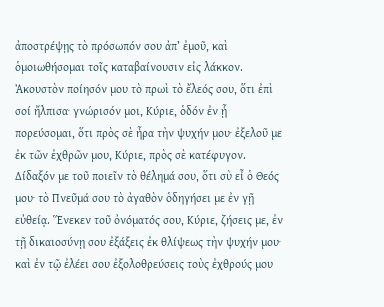ἀποστρέψῃς τὸ πρόσωπόν σου ἀπ’ ἐμοῦ, καὶ ὁμοιωθήσομαι τοῖς καταβαίνουσιν εἰς λάκκον. Ἀκουστὸν ποίησόν μου τὸ πρωὶ τὸ ἔλεός σου, ὅτι ἐπὶ σοί ἤλπισα· γνώρισόν μοι, Κύριε, ὁδόν ἐν ᾗ πορεύσομαι, ὅτι πρὸς σὲ ἦρα τὴν ψυχήν μου· ἐξελοῦ με ἐκ τῶν ἐχθρῶν μου, Κύριε, πρὸς σὲ κατέφυγον. Δίδαξόν με τοῦ ποιεῖν τὸ θέλημά σου, ὅτι σὺ εἶ ὁ Θεός μου· τὸ Πνεῦμά σου τὸ ἀγαθὸν ὁδηγήσει με ἐν γῇ εὐθείᾳ. Ἕνεκεν τοῦ ὀνόματός σου, Κύριε, ζήσεις με, ἐν τῇ δικαιοσύνῃ σου ἐξάξεις ἐκ θλίψεως τὴν ψυχήν μου· καὶ ἐν τῷ ἐλέει σου ἐξολοθρεύσεις τοὺς ἐχθρούς μου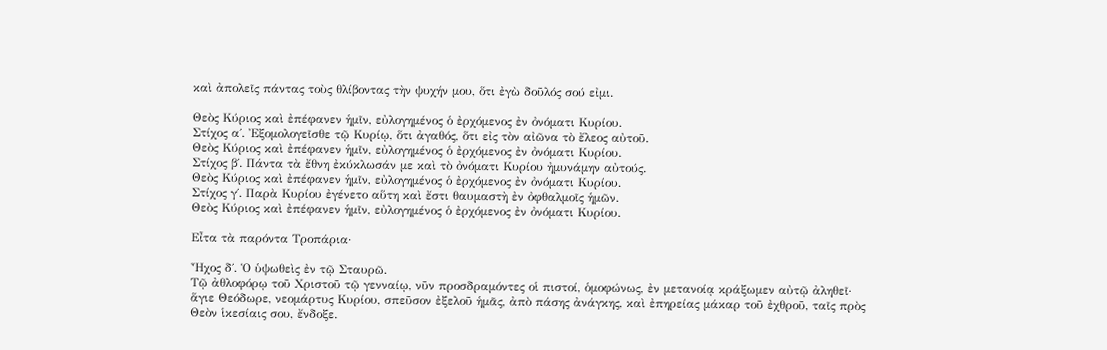καὶ ἀπολεῖς πάντας τοὺς θλίβοντας τὴν ψυχήν μου, ὅτι ἐγὼ δοῦλός σού εἰμι.

Θεὸς Κύριος καὶ ἐπέφανεν ἡμῖν, εὐλογημένος ὁ ἐρχόμενος ἐν ὀνόματι Κυρίου.
Στίχος α΄. Ἐξομολογεῖσθε τῷ Κυρίῳ, ὅτι ἀγαθός, ὅτι εἰς τὸν αἰῶνα τὸ ἔλεος αὐτοῦ.
Θεὸς Κύριος καὶ ἐπέφανεν ἡμῖν, εὐλογημένος ὁ ἐρχόμενος ἐν ὀνόματι Κυρίου.
Στίχος β΄. Πάντα τὰ ἔθνη ἐκύκλωσάν με καὶ τὸ ὀνόματι Κυρίου ἠμυνάμην αὐτούς.
Θεὸς Κύριος καὶ ἐπέφανεν ἡμῖν, εὐλογημένος ὁ ἐρχόμενος ἐν ὀνόματι Κυρίου.
Στίχος γ΄. Παρὰ Κυρίου ἐγένετο αὕτη καὶ ἔστι θαυμαστὴ ἐν ὀφθαλμοῖς ἡμῶν.
Θεὸς Κύριος καὶ ἐπέφανεν ἡμῖν, εὐλογημένος ὁ ἐρχόμενος ἐν ὀνόματι Κυρίου.

Εἶτα τὰ παρόντα Τροπάρια·

Ἦχος δ΄. Ὁ ὑψωθεὶς ἐν τῷ Σταυρῶ.
Τῷ ἀθλοφόρῳ τοῦ Χριστοῦ τῷ γενναίῳ, νῦν προσδραμόντες οἱ πιστοί, ὁμοφώνως, ἐν μετανοίᾳ κράξωμεν αὐτῷ ἀληθεῖ· ἅγιε Θεόδωρε, νεομάρτυς Κυρίου, σπεῦσον ἐξελοῦ ἡμᾶς, ἀπὸ πάσης ἀνάγκης, καὶ ἐπηρείας μάκαρ τοῦ ἐχθροῦ, ταῖς πρὸς Θεὸν ἱκεσίαις σου, ἔνδοξε.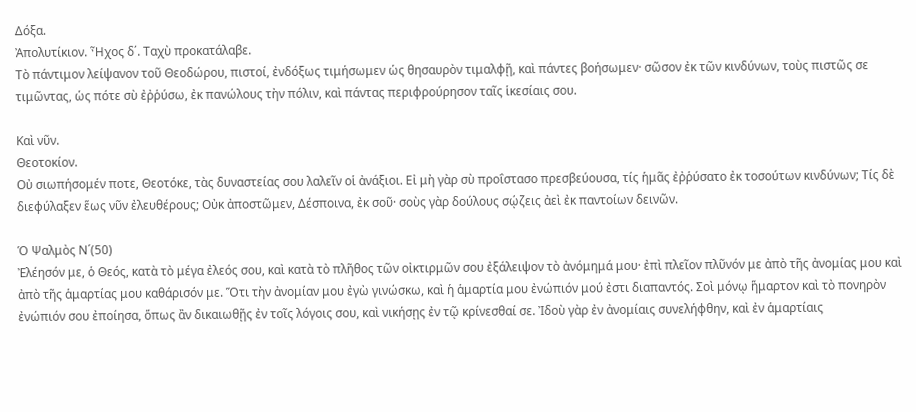Δόξα.
Ἀπολυτίκιον. Ἦχος δ΄. Ταχὺ προκατάλαβε.
Τὸ πάντιμον λείψανον τοῦ Θεοδώρου, πιστοί, ἐνδόξως τιμήσωμεν ὡς θησαυρὸν τιμαλφῇ, καὶ πάντες βοήσωμεν· σῶσον ἐκ τῶν κινδύνων, τοὺς πιστῶς σε τιμῶντας, ὡς πότε σὺ ἐῤῥύσω, ἐκ πανώλους τὴν πόλιν, καὶ πάντας περιφρούρησον ταῖς ἱκεσίαις σου.

Καὶ νῦν.
Θεοτοκίον.
Οὐ σιωπήσομέν ποτε, Θεοτόκε, τὰς δυναστείας σου λαλεῖν οἱ ἀνάξιοι. Εἰ μὴ γὰρ σὺ προΐστασο πρεσβεύουσα, τίς ἡμᾶς ἐῤῥύσατο ἐκ τοσούτων κινδύνων; Τίς δὲ διεφύλαξεν ἕως νῦν ἐλευθέρους; Οὐκ ἀποστῶμεν, Δέσποινα, ἐκ σοῦ· σοὺς γὰρ δούλους σῴζεις ἀεὶ ἐκ παντοίων δεινῶν.

Ὁ Ψαλμὸς Ν´(50)
Ἐλέησόν με, ὁ Θεός, κατὰ τὸ μέγα ἐλεός σου, καὶ κατὰ τὸ πλῆθος τῶν οἰκτιρμῶν σου ἐξάλειψον τὸ ἀνόμημά μου· ἐπὶ πλεῖον πλῦνόν με ἀπὸ τῆς ἀνομίας μου καὶ ἀπὸ τῆς ἁμαρτίας μου καθάρισόν με. Ὅτι τὴν ἀνομίαν μου ἐγὼ γινώσκω, καὶ ἡ ἁμαρτία μου ἐνώπιόν μού ἐστι διαπαντός. Σοὶ μόνῳ ἥμαρτον καὶ τὸ πονηρὸν ἐνώπιόν σου ἐποίησα, ὅπως ἂν δικαιωθῇς ἐν τοῖς λόγοις σου, καὶ νικήσῃς ἐν τῷ κρίνεσθαί σε. Ἰδοὺ γὰρ ἐν ἀνομίαις συνελήφθην, καὶ ἐν ἁμαρτίαις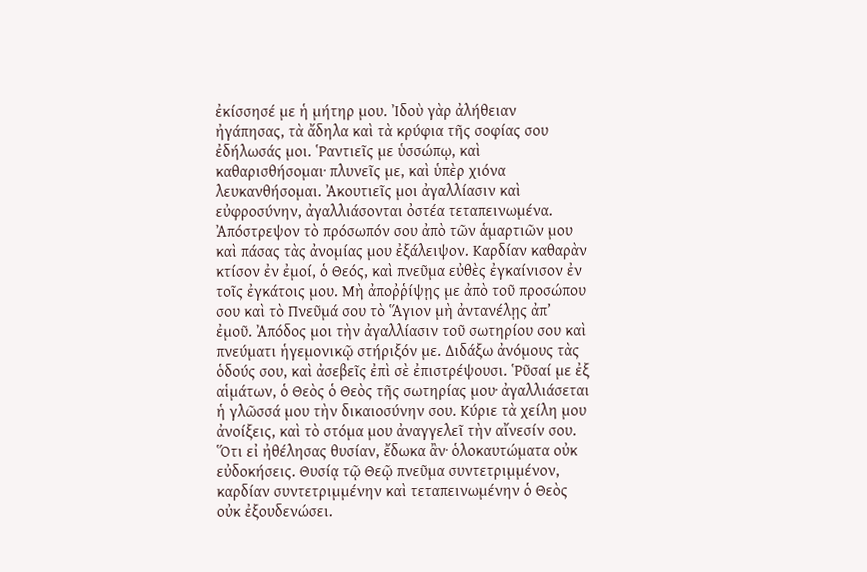ἐκίσσησέ με ἡ μήτηρ μου. Ἰδοὺ γὰρ ἀλήθειαν ἠγάπησας, τὰ ἄδηλα καὶ τὰ κρύφια τῆς σοφίας σου ἐδήλωσάς μοι. Ῥαντιεῖς με ὑσσώπῳ, καὶ καθαρισθήσομαι· πλυνεῖς με, καὶ ὑπὲρ χιόνα λευκανθήσομαι. Ἀκουτιεῖς μοι ἀγαλλίασιν καὶ εὐφροσύνην, ἀγαλλιάσονται ὀστέα τεταπεινωμένα. Ἀπόστρεψον τὸ πρόσωπόν σου ἀπὸ τῶν ἁμαρτιῶν μου καὶ πάσας τὰς ἀνομίας μου ἐξάλειψον. Καρδίαν καθαρὰν κτίσον ἐν ἐμοί, ὁ Θεός, καὶ πνεῦμα εὐθὲς ἐγκαίνισον ἐν τοῖς ἐγκάτοις μου. Μὴ ἀποῤῥίψῃς με ἀπὸ τοῦ προσώπου σου καὶ τὸ Πνεῦμά σου τὸ Ἅγιον μὴ ἀντανέλῃς ἀπ’ ἐμοῦ. Ἀπόδος μοι τὴν ἀγαλλίασιν τοῦ σωτηρίου σου καὶ πνεύματι ἡγεμονικῷ στήριξόν με. Διδάξω ἀνόμους τὰς ὁδούς σου, καὶ ἀσεβεῖς ἐπὶ σὲ ἐπιστρέψουσι. Ῥῦσαί με ἐξ αἱμάτων, ὁ Θεὸς ὁ Θεὸς τῆς σωτηρίας μου· ἀγαλλιάσεται ἡ γλῶσσά μου τὴν δικαιοσύνην σου. Κύριε τὰ χείλη μου ἀνοίξεις, καὶ τὸ στόμα μου ἀναγγελεῖ τὴν αἴνεσίν σου. Ὅτι εἰ ἠθέλησας θυσίαν, ἔδωκα ἂν· ὁλοκαυτώματα οὐκ εὐδοκήσεις. Θυσίᾳ τῷ Θεῷ πνεῦμα συντετριμμένον, καρδίαν συντετριμμένην καὶ τεταπεινωμένην ὁ Θεὸς οὐκ ἐξουδενώσει.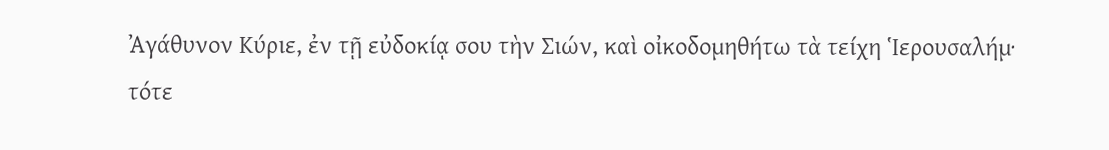Ἀγάθυνον Κύριε, ἐν τῇ εὐδοκίᾳ σου τὴν Σιών, καὶ οἰκοδομηθήτω τὰ τείχη Ἱερουσαλήμ· τότε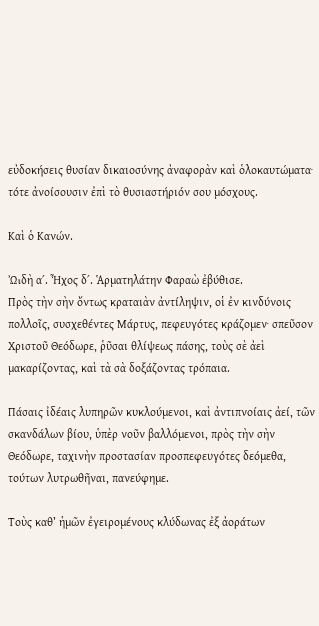εὐδοκήσεις θυσίαν δικαιοσύνης ἀναφορὰν καὶ ὁλοκαυτώματα· τότε ἀνοίσουσιν ἐπὶ τὸ θυσιαστήριόν σου μόσχους.

Καὶ ὁ Κανών.

ᾨδὴ α΄. Ἦχος δ΄. Ἁρματηλάτην Φαραὼ ἐβύθισε.
Πρὸς τὴν σὴν ὄντως κραταιὰν ἀντίληψιν, οἱ ἐν κινδύνοις πολλοῖς, συσχεθέντες Μάρτυς, πεφευγότες κράζομεν· σπεῦσον Χριστοῦ Θεόδωρε, ῥῦσαι θλίψεως πάσης, τοὺς σὲ ἀεὶ μακαρίζοντας, καὶ τὰ σὰ δοξάζοντας τρόπαια.

Πάσαις ἰδέαις λυπηρῶν κυκλούμενοι, καὶ ἀντιπνοίαις ἀεί, τῶν σκανδάλων βίου, ὑπὲρ νοῦν βαλλόμενοι, πρὸς τὴν σὴν Θεόδωρε, ταχινὴν προστασίαν προσπεφευγότες δεόμεθα, τούτων λυτρωθῆναι, πανεύφημε.

Τοὺς καθ’ ἡμῶν ἐγειρομένους κλύδωνας ἐξ ἀοράτων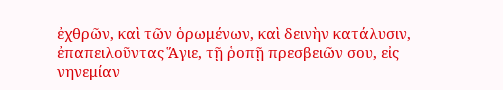ἐχθρῶν, καὶ τῶν ὁρωμένων, καὶ δεινὴν κατάλυσιν, ἐπαπειλοῦντας Ἅγιε, τῇ ῥοπῇ πρεσβειῶν σου, εἰς νηνεμίαν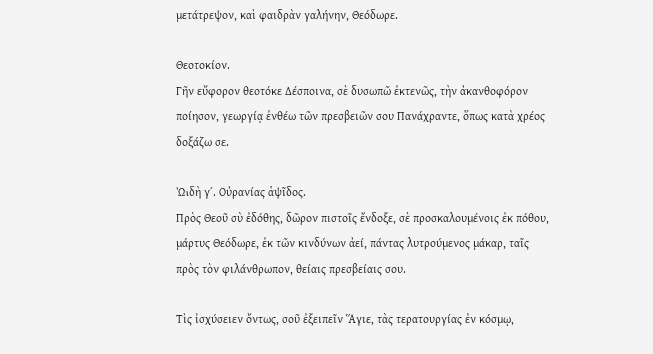μετάτρεψον, καὶ φαιδρὰν γαλήνην, Θεόδωρε.

Θεοτοκίον.
Γῆν εὔφορον θεοτόκε Δέσποινα, σὲ δυσωπῶ ἐκτενῶς, τὴν ἀκανθοφόρον ποίησον, γεωργίᾳ ἐνθέω τῶν πρεσβειῶν σου Πανάχραντε, ὅπως κατὰ χρέος δοξάζω σε.

ᾨδὴ γ΄. Οὐρανίας ἁψῖδος.
Πρὸς Θεοῦ σὺ ἐδόθης, δῶρον πιστοῖς ἔνδοξε, σὲ προσκαλουμένοις ἐκ πόθου, μάρτυς Θεόδωρε, ἐκ τῶν κινδύνων ἀεί, πάντας λυτρούμενος μάκαρ, ταῖς πρὸς τὸν φιλάνθρωπον, θείαις πρεσβείαις σου.

Τὶς ἰσχύσειεν ὄντως, σοῦ ἐξειπεῖν Ἅγιε, τὰς τερατουργίας ἐν κόσμῳ,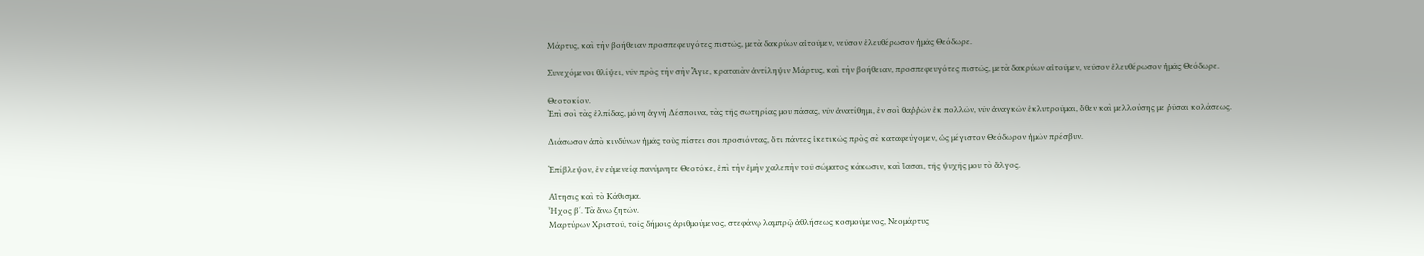Μάρτυς, καὶ τὴν βοήθειαν προσπεφευγότες πιστῶς, μετὰ δακρύων αἰτοῦμεν, νεῦσον ἐλευθέρωσον ἡμᾶς Θεόδωρε.

Συνεχόμενοι θλίψει, νῦν πρὸς τὴν σὴν Ἅγιε, κραταιὰν ἀντίληψιν Μάρτυς, καὶ τὴν βοήθειαν, προσπεφευγότες πιστῶς, μετὰ δακρύων αἰτοῦμεν, νεῦσον ἐλευθέρωσον ἡμᾶς Θεόδωρε.

Θεοτοκίον.
Ἐπὶ σοὶ τὰς ἐλπίδας, μόνη ἁγνὴ Δέσποινα, τὰς τῆς σωτηρίας μου πάσας, νῦν ἀνατίθημι, ἐν σοὶ θαῤῥῶν ἐκ πολλῶν, νῦν ἀναγκῶν ἐκλυτροῦμαι, ὅθεν καὶ μελλούσης με ῥῦσαι κολάσεως.

Διάσωσον ἀπὸ κινδύνων ἡμᾶς τοὺς πίστει σοι προσιόντας, ὅτι πάντες ἱκετικῶς πρὸς σὲ καταφεύγομεν, ὡς μέγιστον Θεόδωρον ἡμῶν πρέσβυν.

Ἐπίβλεψον, ἐν εὐμενείᾳ πανύμνητε Θεοτόκε, ἐπὶ τὴν ἐμὴν χαλεπὴν τοῦ σώματος κάκωσιν, καὶ ἴασαι, τῆς ψυχῆς μου τὸ ἄλγος.

Αἴτησις καὶ τὸ Κάθισμα.
Ἦχος β΄. Τὰ ἄνω ζητῶν.
Μαρτύρων Χριστοῦ, τοῖς δήμοις ἀριθμούμενος, στεφάνῳ λαμπρῷ ἀθλήσεως κοσμούμενος, Νεομάρτυς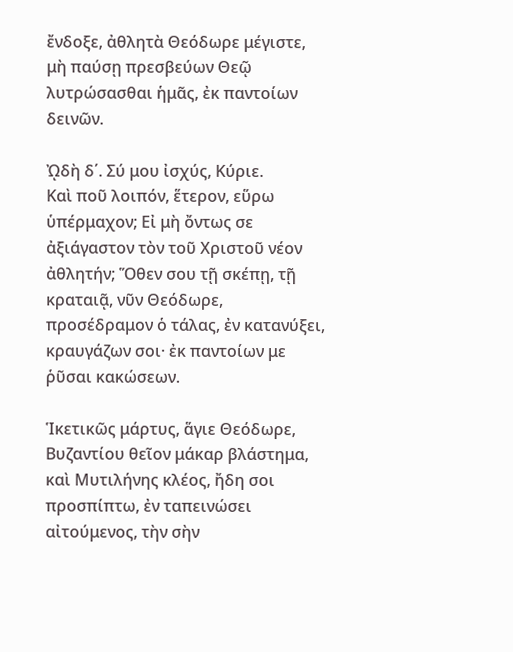ἔνδοξε, ἀθλητὰ Θεόδωρε μέγιστε, μὴ παύσῃ πρεσβεύων Θεῷ λυτρώσασθαι ἡμᾶς, ἐκ παντοίων δεινῶν.

ᾨδὴ δ΄. Σύ μου ἰσχύς, Κύριε.
Καὶ ποῦ λοιπόν, ἕτερον, εὕρω ὑπέρμαχον; Εἰ μὴ ὄντως σε ἀξιάγαστον τὸν τοῦ Χριστοῦ νέον ἀθλητήν; Ὅθεν σου τῇ σκέπῃ, τῇ κραταιᾷ, νῦν Θεόδωρε, προσέδραμον ὁ τάλας, ἐν κατανύξει, κραυγάζων σοι· ἐκ παντοίων με ῥῦσαι κακώσεων.

Ἱκετικῶς μάρτυς, ἅγιε Θεόδωρε, Βυζαντίου θεῖον μάκαρ βλάστημα, καὶ Μυτιλήνης κλέος, ἤδη σοι προσπίπτω, ἐν ταπεινώσει αἰτούμενος, τὴν σὴν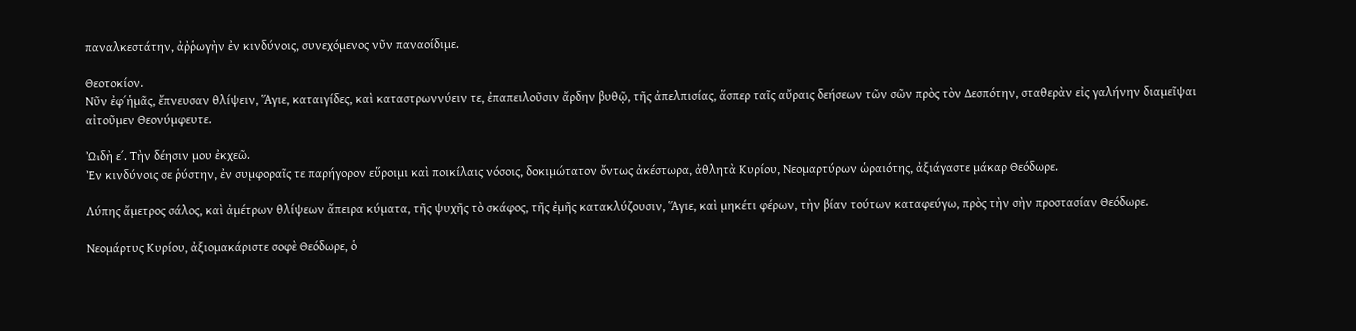παναλκεστάτην, ἀῤῥωγὴν ἐν κινδύνοις, συνεχόμενος νῦν παναοίδιμε.

Θεοτοκίον.
Νῦν ἐφ΄ἡμᾶς, ἔπνευσαν θλίψειν, Ἅγιε, καταιγίδες, καὶ καταστρωννύειν τε, ἐπαπειλοῦσιν ἄρδην βυθῷ, τῆς ἀπελπισίας, ἅσπερ ταῖς αὔραις δεήσεων τῶν σῶν πρὸς τὸν Δεσπότην, σταθερὰν εἰς γαλήνην διαμεῖψαι αἰτοῦμεν Θεονύμφευτε.

ᾨδὴ ε΄. Τὴν δέησιν μου ἐκχεῶ.
Ἐν κινδύνοις σε ῥύστην, ἐν συμφοραῖς τε παρήγορον εὕροιμι καὶ ποικίλαις νόσοις, δοκιμώτατον ὄντως ἀκέστωρα, ἀθλητὰ Κυρίου, Νεομαρτύρων ὡραιότης, ἀξιάγαστε μάκαρ Θεόδωρε.

Λύπης ἄμετρος σάλος, καὶ ἀμέτρων θλίψεων ἄπειρα κύματα, τῆς ψυχῆς τὸ σκάφος, τῆς ἐμῆς κατακλύζουσιν, Ἅγιε, καὶ μηκέτι φέρων, τὴν βίαν τούτων καταφεύγω, πρὸς τὴν σὴν προστασίαν Θεόδωρε.

Νεομάρτυς Κυρίου, ἀξιομακάριστε σοφὲ Θεόδωρε, ὁ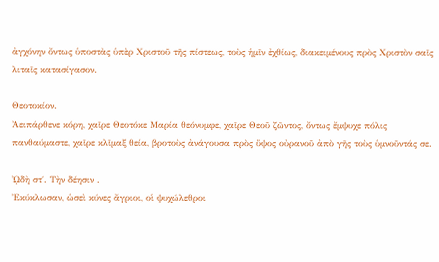ἀγχόνην ὄντως ὑποστὰς ὑπὲρ Χριστοῦ τῆς πίστεως, τοὺς ἡμῖν ἐχθίως, διακειμένους πρὸς Χριστὸν σαῖς λιταῖς κατασίγασον.

Θεοτοκίον.
Ἀειπάρθενε κόρη, χαῖρε Θεοτόκε Μαρία θεόνυμφε, χαῖρε Θεοῦ ζῶντος, ὄντως ἔμψυχε πόλις πανθαύμαστε, χαῖρε κλῖμαξ θεία, βροτοὺς ἀνάγουσα πρὸς ὕψος οὐρανοῦ ἀπὸ γῆς τοὺς ὑμνοῦντάς σε.

ᾨδὴ στ΄. Τὴν δέησιν .
Ἐκύκλωσαν, ὡσεὶ κύνες ἄγριοι, οἱ ψυχώλεθροι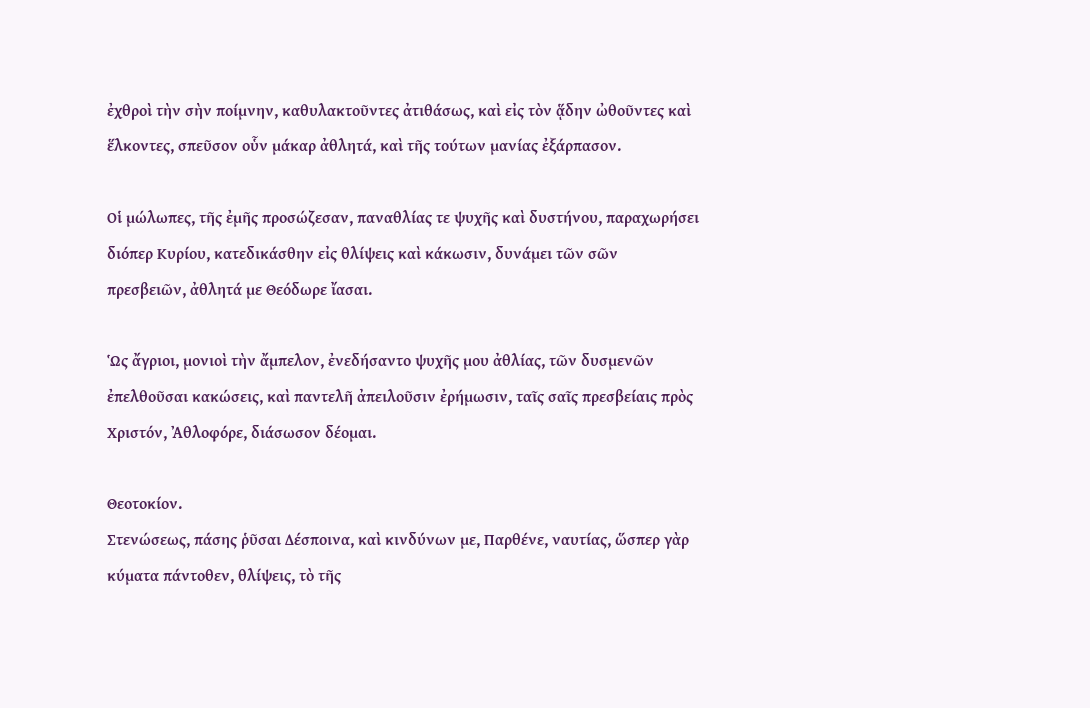ἐχθροὶ τὴν σὴν ποίμνην, καθυλακτοῦντες ἀτιθάσως, καὶ εἰς τὸν ᾅδην ὠθοῦντες καὶ ἕλκοντες, σπεῦσον οὗν μάκαρ ἀθλητά, καὶ τῆς τούτων μανίας ἐξάρπασον.

Οἱ μώλωπες, τῆς ἐμῆς προσώζεσαν, παναθλίας τε ψυχῆς καὶ δυστήνου, παραχωρήσει διόπερ Κυρίου, κατεδικάσθην εἰς θλίψεις καὶ κάκωσιν, δυνάμει τῶν σῶν πρεσβειῶν, ἀθλητά με Θεόδωρε ἴασαι.

Ὡς ἄγριοι, μονιοὶ τὴν ἄμπελον, ἐνεδήσαντο ψυχῆς μου ἀθλίας, τῶν δυσμενῶν ἐπελθοῦσαι κακώσεις, καὶ παντελῆ ἀπειλοῦσιν ἐρήμωσιν, ταῖς σαῖς πρεσβείαις πρὸς Χριστόν, Ἀθλοφόρε, διάσωσον δέομαι.

Θεοτοκίον.
Στενώσεως, πάσης ῥῦσαι Δέσποινα, καὶ κινδύνων με, Παρθένε, ναυτίας, ὥσπερ γὰρ κύματα πάντοθεν, θλίψεις, τὸ τῆς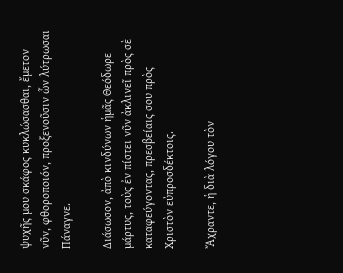ψυχῆς μου σκάφος κυκλώσασθαι, ἔμετον νῦν, φθοροποιόν, προξενοῦσιν ὧν λύτρωσαι Πάναγνε.

Διάσωσον, ἀπὸ κινδύνων ἡμᾶς Θεόδωρε μάρτυς, τοὺς ἐν πίστει νῦν ἀκλινεῖ πρὸς σὲ καταφεύγοντας, πρεσβείαις σου πρὸς Χριστὸν εὐπροσδέκτοις.

Ἄχραντε, ἡ διὰ λόγου τὸν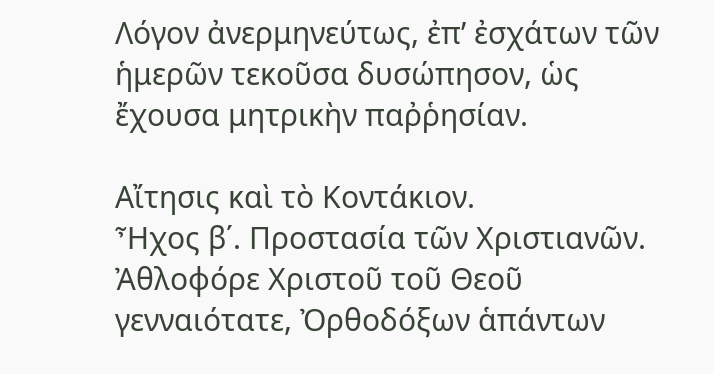Λόγον ἀνερμηνεύτως, ἐπ’ ἐσχάτων τῶν ἡμερῶν τεκοῦσα δυσώπησον, ὡς ἔχουσα μητρικὴν παῤῥησίαν.

Αἴτησις καὶ τὸ Κοντάκιον.
Ἦχος β΄. Προστασία τῶν Χριστιανῶν.
Ἀθλοφόρε Χριστοῦ τοῦ Θεοῦ γενναιότατε, Ὀρθοδόξων ἁπάντων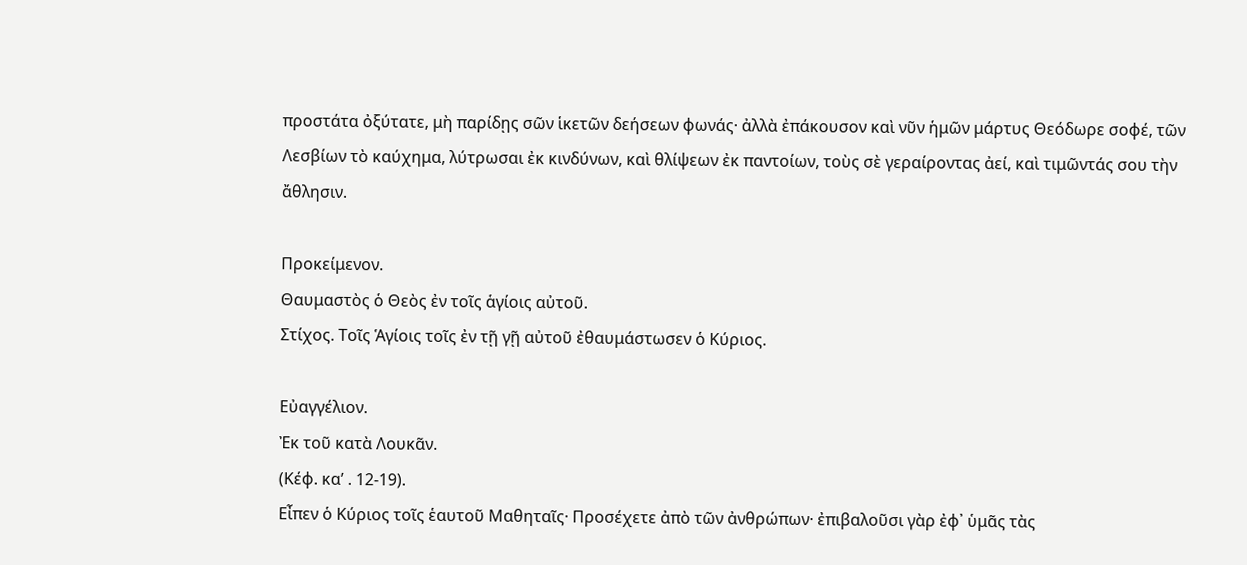προστάτα ὀξύτατε, μὴ παρίδῃς σῶν ἱκετῶν δεήσεων φωνάς· ἀλλὰ ἐπάκουσον καὶ νῦν ἡμῶν μάρτυς Θεόδωρε σοφέ, τῶν Λεσβίων τὸ καύχημα, λύτρωσαι ἐκ κινδύνων, καὶ θλίψεων ἐκ παντοίων, τοὺς σὲ γεραίροντας ἀεί, καὶ τιμῶντάς σου τὴν ἄθλησιν.

Προκείμενον.
Θαυμαστὸς ὁ Θεὸς ἐν τοῖς ἁγίοις αὐτοῦ.
Στίχος. Τοῖς Ἁγίοις τοῖς ἐν τῇ γῇ αὐτοῦ ἐθαυμάστωσεν ὁ Κύριος.

Εὐαγγέλιον.
Ἐκ τοῦ κατὰ Λουκᾶν.
(Κέφ. κα’ . 12-19).
Εἶπεν ὁ Κύριος τοῖς ἑαυτοῦ Μαθηταῖς· Προσέχετε ἀπὸ τῶν ἀνθρώπων· ἐπιβαλοῦσι γὰρ ἐφ᾿ ὑμᾶς τὰς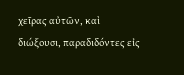χεῖρας αὐτῶν, καὶ διώξουσι, παραδιδόντες εἰς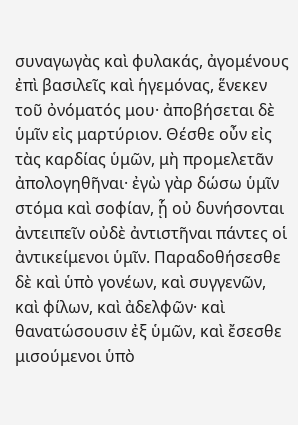συναγωγὰς καὶ φυλακάς, ἀγομένους ἐπὶ βασιλεῖς καὶ ἡγεμόνας, ἕνεκεν τοῦ ὀνόματός μου· ἀποβήσεται δὲ ὑμῖν εἰς μαρτύριον. Θέσθε οὖν εἰς τὰς καρδίας ὑμῶν, μὴ προμελετᾶν ἀπολογηθῆναι· ἐγὼ γὰρ δώσω ὑμῖν στόμα καὶ σοφίαν, ᾗ οὐ δυνήσονται ἀντειπεῖν οὐδὲ ἀντιστῆναι πάντες οἱ ἀντικείμενοι ὑμῖν. Παραδοθήσεσθε δὲ καὶ ὑπὸ γονέων, καὶ συγγενῶν, καὶ φίλων, καὶ ἀδελφῶν· καὶ θανατώσουσιν ἐξ ὑμῶν, καὶ ἔσεσθε μισούμενοι ὑπὸ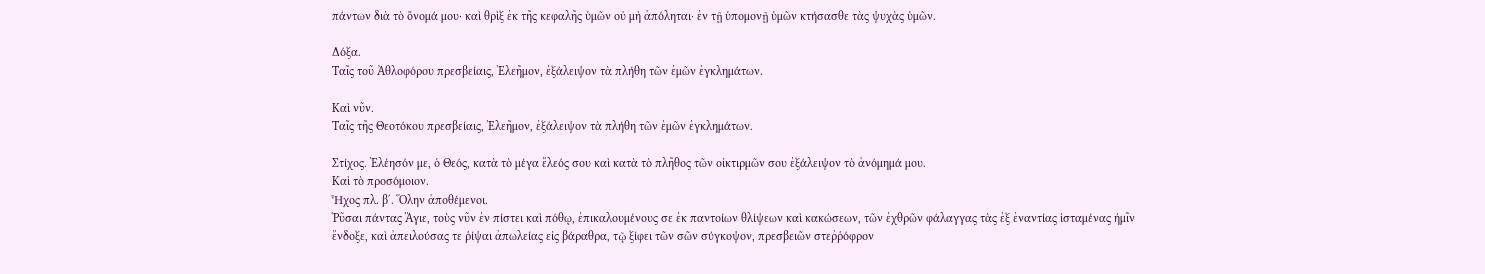πάντων διὰ τὸ ὄνομά μου· καὶ θρὶξ ἐκ τῆς κεφαλῆς ὑμῶν οὐ μὴ ἀπόληται· ἐν τῇ ὑπομονῇ ὑμῶν κτήσασθε τὰς ψυχὰς ὑμῶν.

Δόξα.
Ταῖς τοῦ Ἀθλοφόρου πρεσβείαις, Ἐλεῆμον, ἐξάλειψον τὰ πλήθη τῶν ἐμῶν ἐγκλημάτων.

Καὶ νῦν.
Ταῖς τῆς Θεοτόκου πρεσβείαις, Ἐλεῆμον, ἐξάλειψον τὰ πλήθη τῶν ἐμῶν ἐγκλημάτων.

Στίχος. Ἐλέησόν με, ὁ Θεός, κατὰ τὸ μέγα ἔλεός σου καὶ κατὰ τὸ πλῆθος τῶν οἰκτιρμῶν σου ἐξάλειψον τὸ ἀνόμημά μου.
Καὶ τὸ προσόμοιον.
Ἦχος πλ. β΄. Ὅλην ἀποθέμενοι.
Ῥῦσαι πάντας Ἅγιε, τοὺς νῦν ἐν πίστει καὶ πόθῳ, ἐπικαλουμένους σε ἐκ παντοίων θλίψεων καὶ κακώσεων, τῶν ἐχθρῶν φάλαγγας τὰς ἐξ ἐναντίας ἱσταμένας ἡμῖν ἔνδοξε, καὶ ἀπειλούσας τε ῥίψαι ἀπωλείας εἰς βάραθρα, τῷ ξίφει τῶν σῶν σύγκοψον, πρεσβειῶν στεῤῥόφρον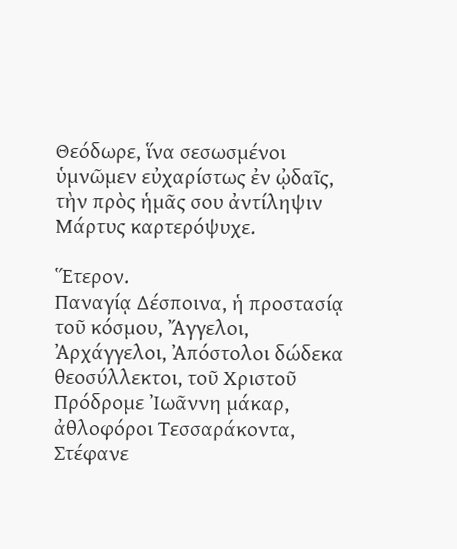Θεόδωρε, ἵνα σεσωσμένοι ὑμνῶμεν εὐχαρίστως ἐν ᾠδαῖς, τὴν πρὸς ἡμᾶς σου ἀντίληψιν Μάρτυς καρτερόψυχε.

Ἕτερον.
Παναγίᾳ Δέσποινα, ἡ προστασίᾳ τοῦ κόσμου, Ἄγγελοι, Ἀρχάγγελοι, Ἀπόστολοι δώδεκα θεοσύλλεκτοι, τοῦ Χριστοῦ Πρόδρομε Ἰωᾶννη μάκαρ, ἀθλοφόροι Τεσσαράκοντα, Στέφανε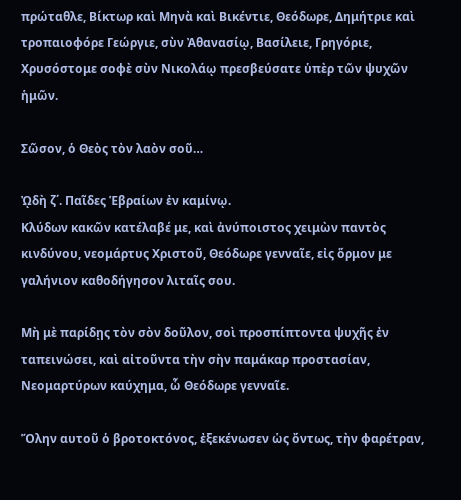πρώταθλε, Βίκτωρ καὶ Μηνὰ καὶ Βικέντιε, Θεόδωρε, Δημήτριε καὶ τροπαιοφόρε Γεώργιε, σὺν Ἀθανασίῳ, Βασίλειε, Γρηγόριε, Χρυσόστομε σοφὲ σὺν Νικολάῳ πρεσβεύσατε ὑπὲρ τῶν ψυχῶν ἡμῶν.

Σῶσον, ὁ Θεὸς τὸν λαὸν σοῦ…

ᾨδὴ ζ΄. Παῖδες Ἑβραίων ἐν καμίνῳ.
Κλύδων κακῶν κατέλαβέ με, καὶ ἀνύποιστος χειμὼν παντὸς κινδύνου, νεομάρτυς Χριστοῦ, Θεόδωρε γενναῖε, εἰς ὅρμον με γαλήνιον καθοδήγησον λιταῖς σου.

Μὴ μὲ παρίδῃς τὸν σὸν δοῦλον, σοὶ προσπίπτοντα ψυχῆς ἐν ταπεινώσει, καὶ αἰτοῦντα τὴν σὴν παμάκαρ προστασίαν, Νεομαρτύρων καύχημα, ὧ Θεόδωρε γενναῖε.

Ὅλην αυτoῦ ὁ βροτοκτόνος, ἐξεκένωσεν ὡς ὄντως, τὴν φαρέτραν,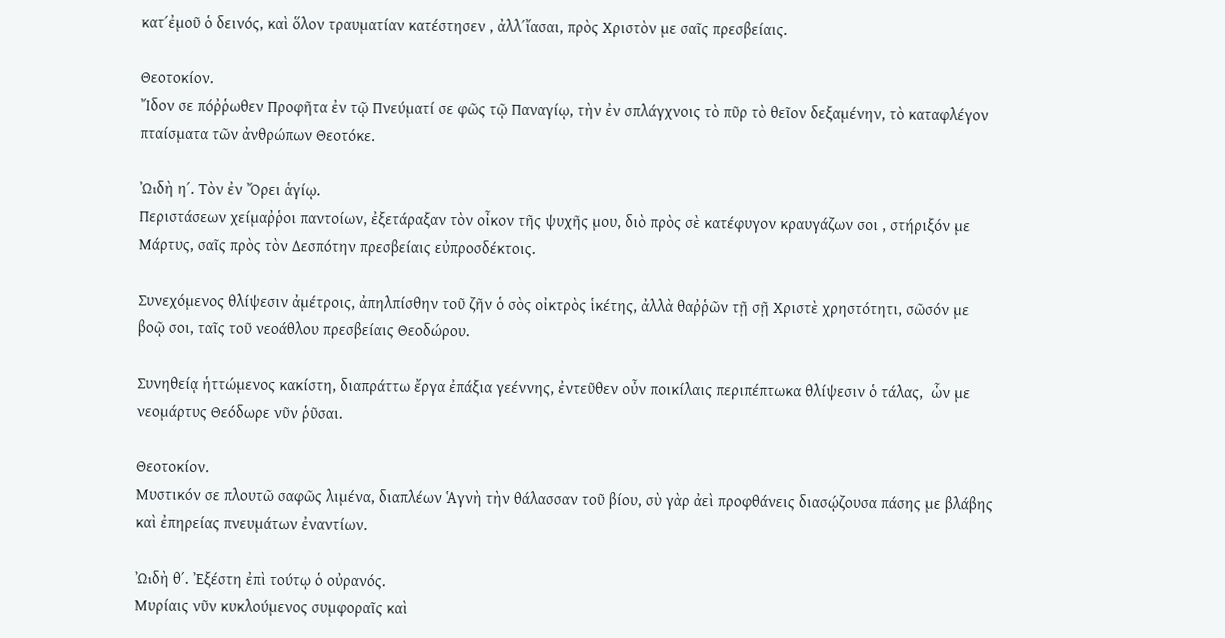κατ΄ἐμοῦ ὁ δεινός, καὶ ὅλον τραυματίαν κατέστησεν , ἀλλ΄ἴασαι, πρὸς Χριστὸν με σαῖς πρεσβείαις.

Θεοτοκίον.
Ἴδον σε πόῤῥωθεν Προφῆτα ἐν τῷ Πνεύματί σε φῶς τῷ Παναγίῳ, τὴν ἐν σπλάγχνοις τὸ πῦρ τὸ θεῖον δεξαμένην, τὸ καταφλέγον πταίσματα τῶν ἀνθρώπων Θεοτόκε.

ᾨδὴ η΄. Τὸν ἐν Ὄρει ἁγίῳ.
Περιστάσεων χείμαῤῥοι παντοίων, ἐξετάραξαν τὸν οἶκον τῆς ψυχῆς μου, διὸ πρὸς σὲ κατέφυγον κραυγάζων σοι , στήριξόν με Μάρτυς, σαῖς πρὸς τὸν Δεσπότην πρεσβείαις εὐπροσδέκτοις.

Συνεχόμενος θλίψεσιν ἀμέτροις, ἀπηλπίσθην τοῦ ζῆν ὁ σὸς οἰκτρὸς ἱκέτης, ἀλλὰ θαῤῥῶν τῇ σῇ Χριστὲ χρηστότητι, σῶσόν με βοῷ σοι, ταῖς τοῦ νεοάθλου πρεσβείαις Θεοδώρου.

Συνηθείᾳ ἡττώμενος κακίστη, διαπράττω ἔργα ἐπάξια γεέννης, ἐντεῦθεν οὖν ποικίλαις περιπέπτωκα θλίψεσιν ὁ τάλας,  ὧν με νεομάρτυς Θεόδωρε νῦν ῥῦσαι.

Θεοτοκίον.
Μυστικόν σε πλουτῶ σαφῶς λιμένα, διαπλέων Ἁγνὴ τὴν θάλασσαν τοῦ βίου, σὺ γὰρ ἀεὶ προφθάνεις διασῴζουσα πάσης με βλάβης καὶ ἐπηρείας πνευμάτων ἐναντίων.

ᾨδὴ θ΄. Ἐξέστη ἐπὶ τούτῳ ὁ οὐρανός.
Μυρίαις νῦν κυκλούμενος συμφοραῖς καὶ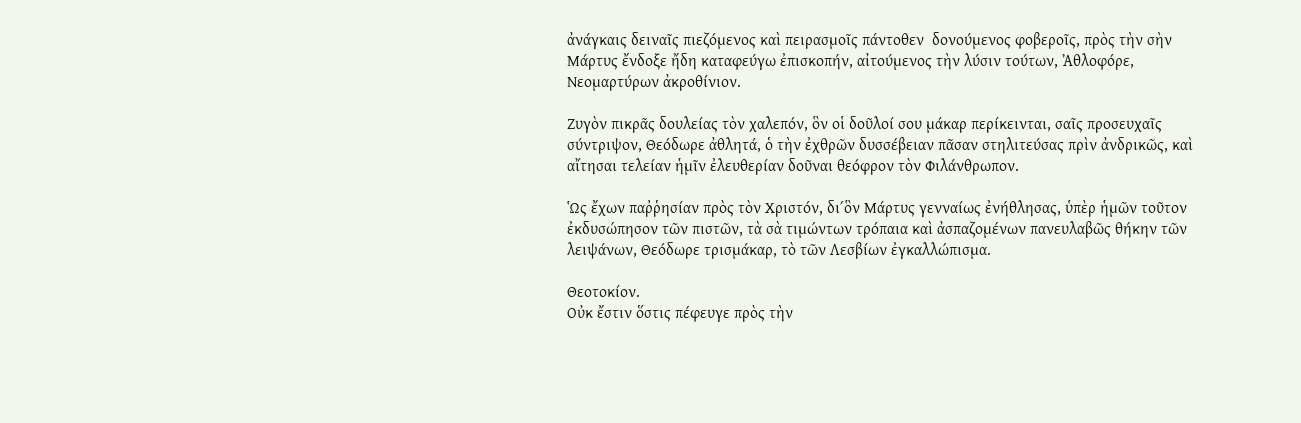ἀνάγκαις δειναῖς πιεζόμενος καὶ πειρασμοῖς πάντοθεν  δονούμενος φοβεροῖς, πρὸς τὴν σὴν Μάρτυς ἔνδοξε ἤδη καταφεύγω ἐπισκοπήν, αἰτούμενος τὴν λύσιν τούτων, Ἀθλοφόρε, Νεομαρτύρων ἀκροθίνιον.

Ζυγὸν πικρᾶς δουλείας τὸν χαλεπόν, ὃν οἱ δοῦλοί σου μάκαρ περίκεινται, σαῖς προσευχαῖς σύντριψον, Θεόδωρε ἀθλητά, ὁ τὴν ἐχθρῶν δυσσέβειαν πᾶσαν στηλιτεύσας πρὶν ἀνδρικῶς, καὶ αἴτησαι τελείαν ἡμῖν ἐλευθερίαν δοῦναι θεόφρον τὸν Φιλάνθρωπον.

Ὡς ἔχων παῤῥησίαν πρὸς τὸν Χριστόν, δι΄ὃν Μάρτυς γενναίως ἐνήθλησας, ὑπὲρ ἡμῶν τοῦτον ἐκδυσώπησον τῶν πιστῶν, τὰ σὰ τιμώντων τρόπαια καὶ ἀσπαζομένων πανευλαβῶς θήκην τῶν λειψάνων, Θεόδωρε τρισμάκαρ, τὸ τῶν Λεσβίων ἐγκαλλώπισμα.

Θεοτοκίον.
Οὐκ ἔστιν ὅστις πέφευγε πρὸς τὴν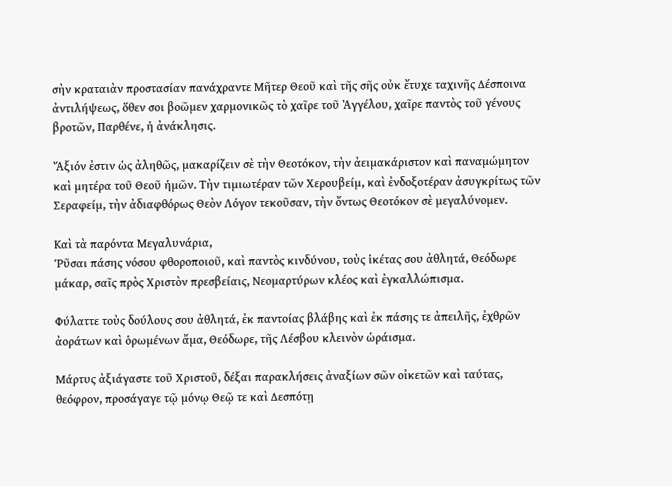σὴν κραταιὰν προστασίαν πανάχραντε Μῆτερ Θεοῦ καὶ τῆς σῆς οὐκ ἔτυχε ταχινῆς Δέσποινα ἀντιλήψεως, ὅθεν σοι βοῶμεν χαρμονικῶς τὸ χαῖρε τοῦ Ἀγγέλου, χαῖρε παντὸς τοῦ γένους βροτῶν, Παρθένε, ἡ ἀνάκλησις.

Ἄξιόν ἐστιν ὡς ἀληθῶς, μακαρίζειν σὲ τὴν Θεοτόκον, τὴν ἀειμακάριστον καὶ παναμώμητον καὶ μητέρα τοῦ Θεοῦ ἡμῶν. Τὴν τιμιωτέραν τῶν Χερουβείμ, καὶ ἐνδοξοτέραν ἀσυγκρίτως τῶν Σεραφείμ, τὴν ἀδιαφθόρως Θεὸν Λόγον τεκοῦσαν, τὴν ὄντως Θεοτόκον σὲ μεγαλύνομεν.

Καὶ τὰ παρόντα Μεγαλυνάρια,
Ῥῦσαι πάσης νόσου φθοροποιοῦ, καὶ παντὸς κινδύνου, τοὺς ἱκέτας σου ἀθλητά, Θεόδωρε μάκαρ, σαῖς πρὸς Χριστὸν πρεσβείαις, Νεομαρτύρων κλέος καὶ ἐγκαλλώπισμα.

Φύλαττε τοὺς δούλους σου ἀθλητά, ἐκ παντοίας βλάβης καὶ ἐκ πάσης τε ἀπειλῆς, ἐχθρῶν ἀοράτων καὶ ὁρωμένων ἄμα, Θεόδωρε, τῆς Λέσβου κλεινὸν ὡράισμα.

Μάρτυς ἀξιάγαστε τοῦ Χριστοῦ, δέξαι παρακλήσεις ἀναξίων σῶν οἰκετῶν καὶ ταύτας, θεόφρον, προσάγαγε τῷ μόνῳ Θεῷ τε καὶ Δεσπότῃ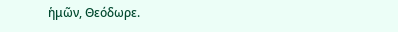ἡμῶν, Θεόδωρε.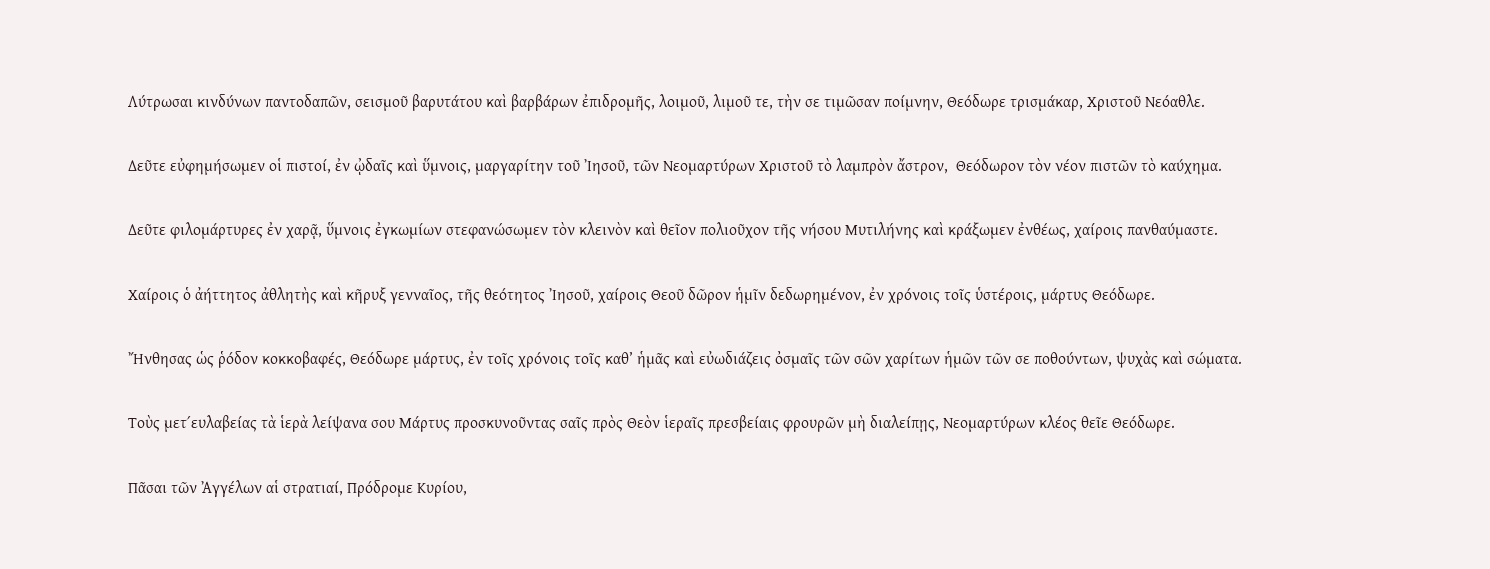Λύτρωσαι κινδύνων παντοδαπῶν, σεισμοῦ βαρυτάτου καὶ βαρβάρων ἐπιδρομῆς, λοιμοῦ, λιμοῦ τε, τὴν σε τιμῶσαν ποίμνην, Θεόδωρε τρισμάκαρ, Χριστοῦ Νεόαθλε.

Δεῦτε εὐφημήσωμεν οἱ πιστοί, ἐν ᾠδαῖς καὶ ὕμνοις, μαργαρίτην τοῦ Ἰησοῦ, τῶν Νεομαρτύρων Χριστοῦ τὸ λαμπρὸν ἄστρον,  Θεόδωρον τὸν νέον πιστῶν τὸ καύχημα.

Δεῦτε φιλομάρτυρες ἐν χαρᾷ, ὕμνοις ἐγκωμίων στεφανώσωμεν τὸν κλεινὸν καὶ θεῖον πολιοῦχον τῆς νήσου Μυτιλήνης καὶ κράξωμεν ἐνθέως, χαίροις πανθαύμαστε.

Χαίροις ὁ ἀήττητος ἀθλητὴς καὶ κῆρυξ γενναῖος, τῆς θεότητος Ἰησοῦ, χαίροις Θεοῦ δῶρον ἡμῖν δεδωρημένον, ἐν χρόνοις τοῖς ὑστέροις, μάρτυς Θεόδωρε.

Ἤνθησας ὡς ῥόδον κοκκοβαφές, Θεόδωρε μάρτυς, ἐν τοῖς χρόνοις τοῖς καθ’ ἡμᾶς καὶ εὐωδιάζεις ὀσμαῖς τῶν σῶν χαρίτων ἡμῶν τῶν σε ποθούντων, ψυχὰς καὶ σώματα.

Τοὺς μετ΄ευλαβείας τὰ ἱερὰ λείψανα σου Μάρτυς προσκυνοῦντας σαῖς πρὸς Θεὸν ἱεραῖς πρεσβείαις φρουρῶν μὴ διαλείπῃς, Νεομαρτύρων κλέος θεῖε Θεόδωρε.

Πᾶσαι τῶν Ἀγγέλων αἱ στρατιαί, Πρόδρομε Κυρίου,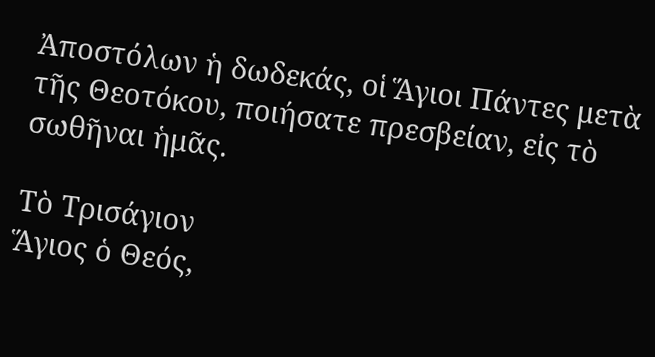Ἀποστόλων ἡ δωδεκάς, οἱ Ἅγιοι Πάντες μετὰ τῆς Θεοτόκου, ποιήσατε πρεσβείαν, εἰς τὸ σωθῆναι ἡμᾶς.

Τὸ Τρισάγιον
Ἅγιος ὁ Θεός,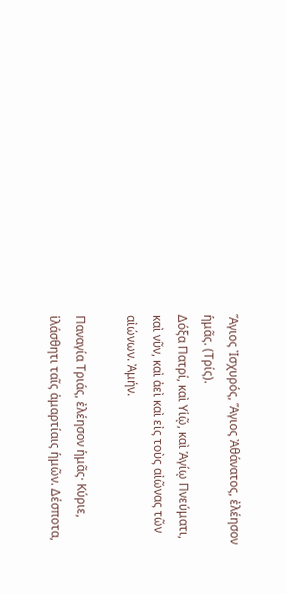Ἅγιος Ἰσχυρός, Ἅγιος Ἀθάνατος, ἐλέησον ἡμᾶς. (Τρίς).
Δόξα Πατρί, καὶ Υἱῷ, καὶ Ἁγίῳ Πνεύματι,
καὶ νῦν, καὶ ἀεὶ καὶ εἰς τοὺς αἰῶνας τῶν αἰώνων. Ἀμήν.

Παναγία Τριάς, ἐλέησον ἡμᾶς· Κύριε, ἱλάσθητι ταῖς ἁμαρτίαις ἡμῶν. Δέσποτα,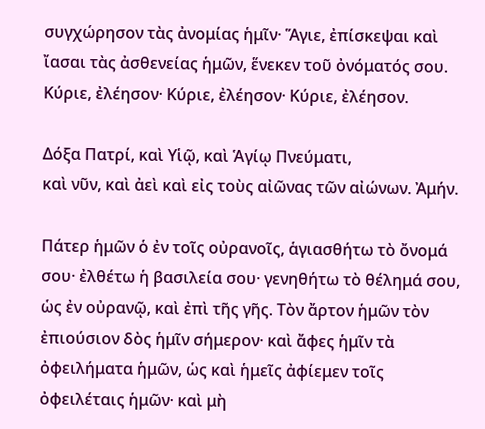συγχώρησον τὰς ἀνομίας ἡμῖν· Ἅγιε, ἐπίσκεψαι καὶ ἴασαι τὰς ἀσθενείας ἡμῶν, ἕνεκεν τοῦ ὀνόματός σου.
Κύριε, ἐλέησον· Κύριε, ἐλέησον· Κύριε, ἐλέησον.

Δόξα Πατρί, καὶ Υἱῷ, καὶ Ἁγίῳ Πνεύματι,
καὶ νῦν, καὶ ἀεὶ καὶ εἰς τοὺς αἰῶνας τῶν αἰώνων. Ἀμήν.

Πάτερ ἡμῶν ὁ ἐν τοῖς οὐρανοῖς, ἁγιασθήτω τὸ ὄνομά σου· ἐλθέτω ἡ βασιλεία σου· γενηθήτω τὸ θέλημά σου, ὡς ἐν οὐρανῷ, καὶ ἐπὶ τῆς γῆς. Τὸν ἄρτον ἡμῶν τὸν ἐπιούσιον δὸς ἡμῖν σήμερον· καὶ ἄφες ἡμῖν τὰ ὀφειλήματα ἡμῶν, ὡς καὶ ἡμεῖς ἀφίεμεν τοῖς ὀφειλέταις ἡμῶν· καὶ μὴ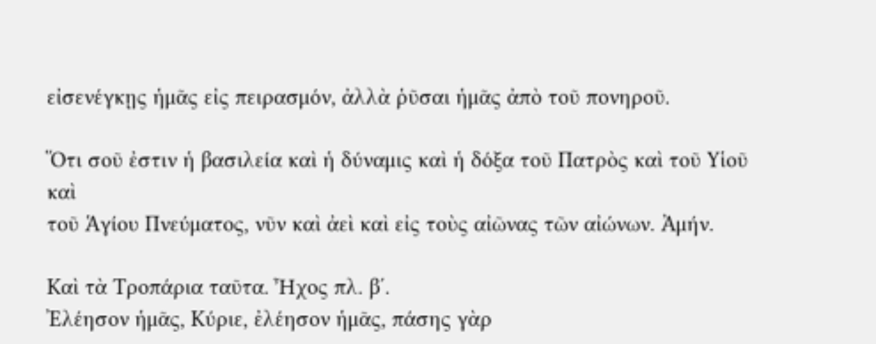εἰσενέγκῃς ἡμᾶς εἰς πειρασμόν, ἀλλὰ ῥῦσαι ἡμᾶς ἀπὸ τοῦ πονηροῦ.

Ὅτι σοῦ ἐστιν ἡ βασιλεία καὶ ἡ δύναμις καὶ ἡ δόξα τοῦ Πατρὸς καὶ τοῦ Υἱοῦ καὶ
τοῦ Ἁγίου Πνεύματος, νῦν καὶ ἀεὶ καὶ εἰς τοὺς αἰῶνας τῶν αἰώνων. Ἀμήν.

Καὶ τὰ Τροπάρια ταῦτα. Ἦχος πλ. β΄.
Ἐλέησον ἡμᾶς, Κύριε, ἐλέησον ἡμᾶς, πάσης γὰρ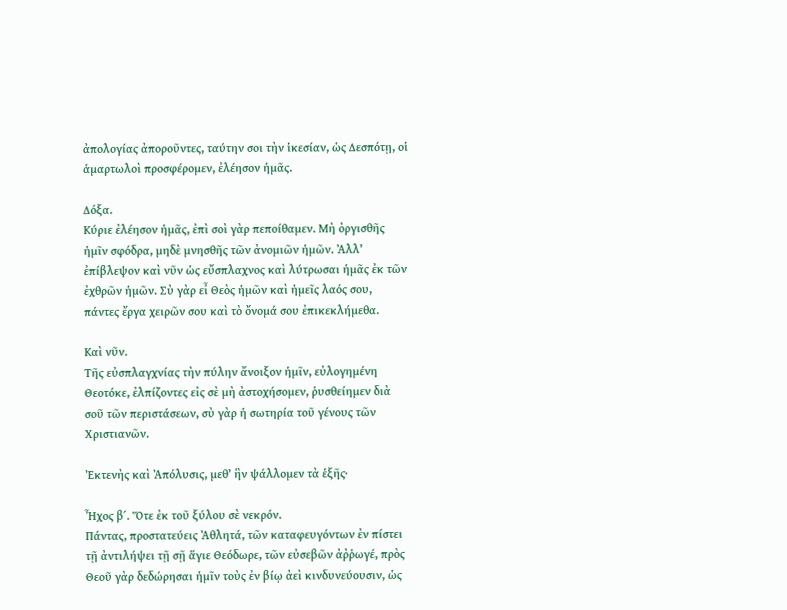ἀπολογίας ἀποροῦντες, ταύτην σοι τὴν ἱκεσίαν, ὡς Δεσπότῃ, οἱ ἁμαρτωλοὶ προσφέρομεν, ἐλέησον ἡμᾶς.

Δόξα.
Κύριε ἐλέησον ἡμᾶς, ἐπὶ σοὶ γὰρ πεποίθαμεν. Μὴ ὀργισθῆς ἡμῖν σφόδρα, μηδὲ μνησθῆς τῶν ἀνομιῶν ἡμῶν. Ἀλλ’ ἐπίβλεψον καὶ νῦν ὡς εὔσπλαχνος καὶ λύτρωσαι ἡμᾶς ἐκ τῶν ἐχθρῶν ἡμῶν. Σὺ γὰρ εἶ Θεὸς ἡμῶν καὶ ἡμεῖς λαός σου, πάντες ἔργα χειρῶν σου καὶ τὸ ὄνομά σου ἐπικεκλήμεθα.

Καὶ νῦν.
Τῆς εὐσπλαγχνίας τὴν πύλην ἄνοιξον ἡμῖν, εὐλογημένη Θεοτόκε, ἐλπίζοντες εἰς σὲ μὴ ἀστοχήσομεν, ῥυσθείημεν διὰ σοῦ τῶν περιστάσεων, σὺ γὰρ ἡ σωτηρία τοῦ γένους τῶν Χριστιανῶν.

Ἐκτενὴς καὶ Ἀπόλυσις, μεθ’ ἣν ψάλλομεν τὰ ἑξῆς·

Ἦχος β΄. Ὅτε ἐκ τοῦ ξύλου σὲ νεκρόν.
Πάντας, προστατεύεις Ἀθλητά, τῶν καταφευγόντων ἐν πίστει τῇ ἀντιλήψει τῇ σῇ ἅγιε Θεόδωρε, τῶν εὐσεβῶν ἀῤῥωγέ, πρὸς Θεοῦ γὰρ δεδώρησαι ἡμῖν τοὺς ἐν βίῳ ἀεὶ κινδυνεύουσιν, ὡς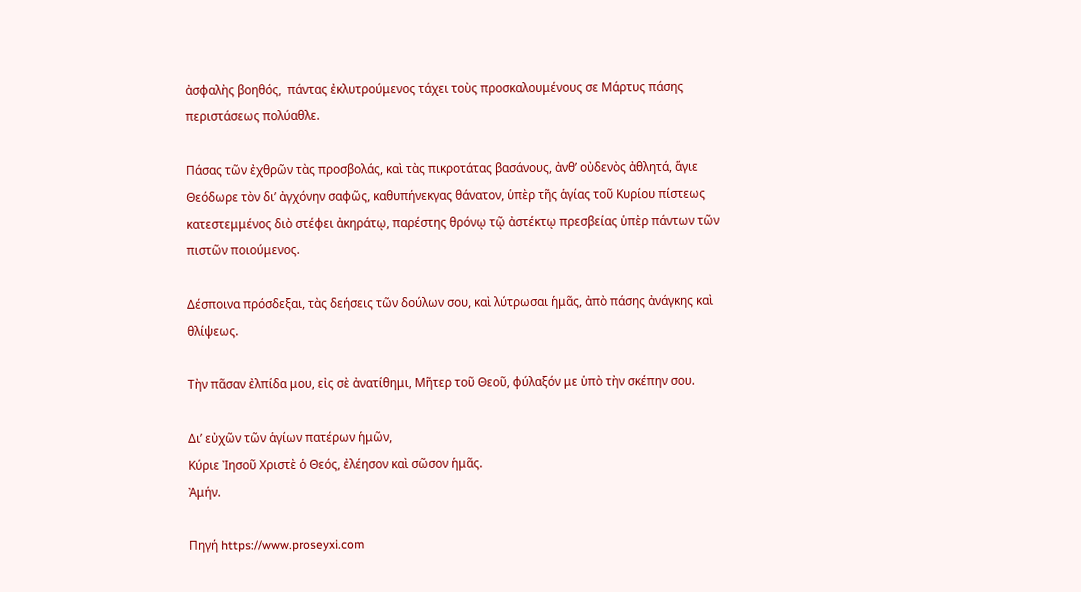ἀσφαλὴς βοηθός,  πάντας ἐκλυτρούμενος τάχει τοὺς προσκαλουμένους σε Μάρτυς πάσης περιστάσεως πολύαθλε.

Πάσας τῶν ἐχθρῶν τὰς προσβολάς, καὶ τὰς πικροτάτας βασάνους, ἀνθ’ οὐδενὸς ἀθλητά, ἅγιε Θεόδωρε τὸν δι’ ἀγχόνην σαφῶς, καθυπήνεκγας θάνατον, ὑπὲρ τῆς ἁγίας τοῦ Κυρίου πίστεως κατεστεμμένος διὸ στέφει ἀκηράτῳ, παρέστης θρόνῳ τῷ ἀστέκτῳ πρεσβείας ὑπὲρ πάντων τῶν πιστῶν ποιούμενος.

Δέσποινα πρόσδεξαι, τὰς δεήσεις τῶν δούλων σου, καὶ λύτρωσαι ἡμᾶς, ἀπὸ πάσης ἀνάγκης καὶ θλίψεως.

Τὴν πᾶσαν ἐλπίδα μου, εἰς σὲ ἀνατίθημι, Μῆτερ τοῦ Θεοῦ, φύλαξόν με ὑπὸ τὴν σκέπην σου.

Δι’ εὐχῶν τῶν ἁγίων πατέρων ἡμῶν,
Κύριε Ἰησοῦ Χριστὲ ὁ Θεός, ἐλέησον καὶ σῶσον ἡμᾶς.
Ἀμήν.

Πηγή https://www.proseyxi.com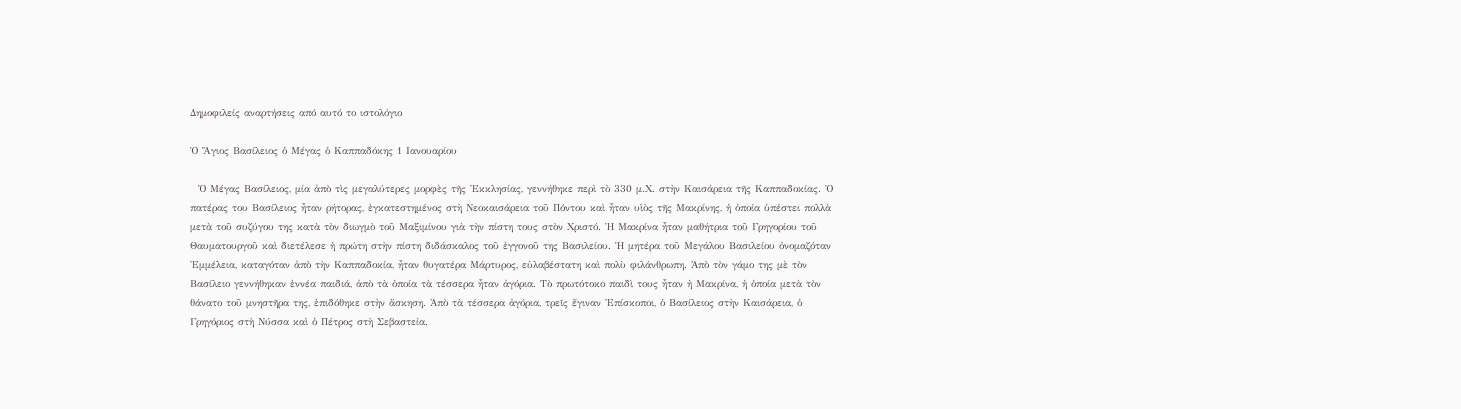Δημοφιλείς αναρτήσεις από αυτό το ιστολόγιο

Ὁ Ἅγιος Βασίλειος ὁ Μέγας ὁ Καππαδόκης 1 Ιανουαρίου

  Ὁ Μέγας Βασίλειος, μία ἀπὸ τὶς μεγαλύτερες μορφὲς τῆς Ἐκκλησίας, γεννήθηκε περὶ τὸ 330 μ.Χ. στὴν Καισάρεια τῆς Καππαδοκίας. Ὁ πατέρας του Βασίλειος ἦταν ρήτορας, ἐγκατεστημένος στὴ Νεοκαισάρεια τοῦ Πόντου καὶ ἦταν υἱὸς τῆς Μακρίνης, ἡ ὁποία ὑπέστει πολλὰ μετὰ τοῦ συζύγου της κατὰ τὸν διωγμὸ τοῦ Μαξιμίνου γιὰ τὴν πίστη τους στὸν Χριστό. Ἡ Μακρίνα ἦταν μαθήτρια τοῦ Γρηγορίου τοῦ Θαυματουργοῦ καὶ διετέλεσε ἡ πρώτη στὴν πίστη διδάσκαλος τοῦ ἐγγονοῦ της Βασιλείου. Ἡ μητέρα τοῦ Μεγάλου Βασιλείου ὀνομαζόταν Ἐμμέλεια, καταγόταν ἀπὸ τὴν Καππαδοκία, ἦταν θυγατέρα Μάρτυρος, εὐλαβέστατη καὶ πολὺ φιλάνθρωπη. Ἀπὸ τὸν γάμο της μὲ τὸν Βασίλειο γεννήθηκαν ἐννέα παιδιά, ἀπὸ τὰ ὁποία τὰ τέσσερα ἦταν ἀγόρια. Τὸ πρωτότοκο παιδὶ τους ἦταν ἡ Μακρίνα, ἡ ὁποία μετὰ τὸν θάνατο τοῦ μνηστῆρα της, ἐπιδόθηκε στὴν ἄσκηση. Ἀπὸ τὰ τέσσερα ἀγόρια, τρεῖς ἔγιναν Ἐπίσκοποι, ὁ Βασίλειος στὴν Καισάρεια, ὁ Γρηγόριος στὴ Νύσσα καὶ ὁ Πέτρος στὴ Σεβαστεία.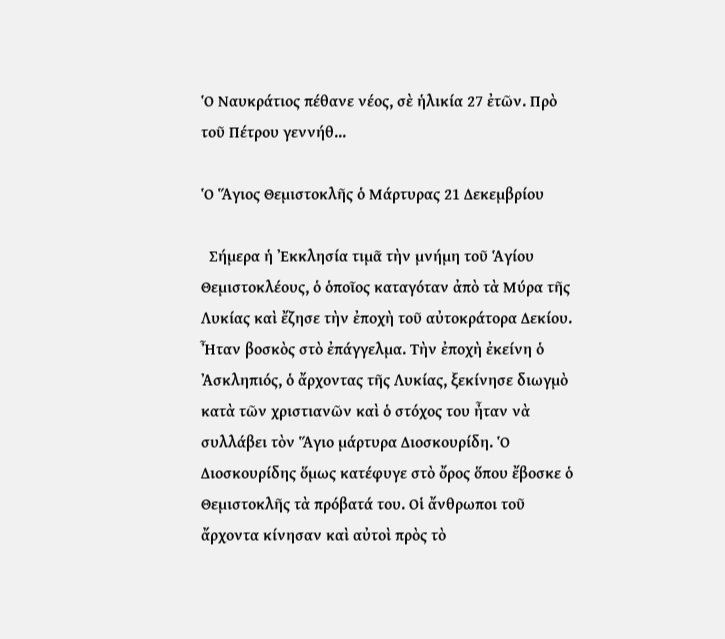Ὁ Ναυκράτιος πέθανε νέος, σὲ ἡλικία 27 ἐτῶν. Πρὸ τοῦ Πέτρου γεννήθ...

Ὁ Ἅγιος Θεμιστοκλῆς ὁ Μάρτυρας 21 Δεκεμβρίου

  Σήμερα ἡ Ἐκκλησία τιμᾶ τὴν μνήμη τοῦ Ἁγίου Θεμιστοκλέους, ὁ ὁποῖος καταγόταν ἀπὸ τὰ Μύρα τῆς Λυκίας καὶ ἔζησε τὴν ἐποχὴ τοῦ αὐτοκράτορα Δεκίου. Ἦταν βοσκὸς στὸ ἐπάγγελμα. Τὴν ἐποχὴ ἐκείνη ὁ Ἀσκληπιός, ὁ ἄρχοντας τῆς Λυκίας, ξεκίνησε διωγμὸ κατὰ τῶν χριστιανῶν καὶ ὁ στόχος του ἦταν νὰ συλλάβει τὸν Ἅγιο μάρτυρα Διοσκουρίδη. Ὁ Διοσκουρίδης ὅμως κατέφυγε στὸ ὄρος ὅπου ἔβοσκε ὁ Θεμιστοκλῆς τὰ πρόβατά του. Οἱ ἄνθρωποι τοῦ ἄρχοντα κίνησαν καὶ αὐτοὶ πρὸς τὸ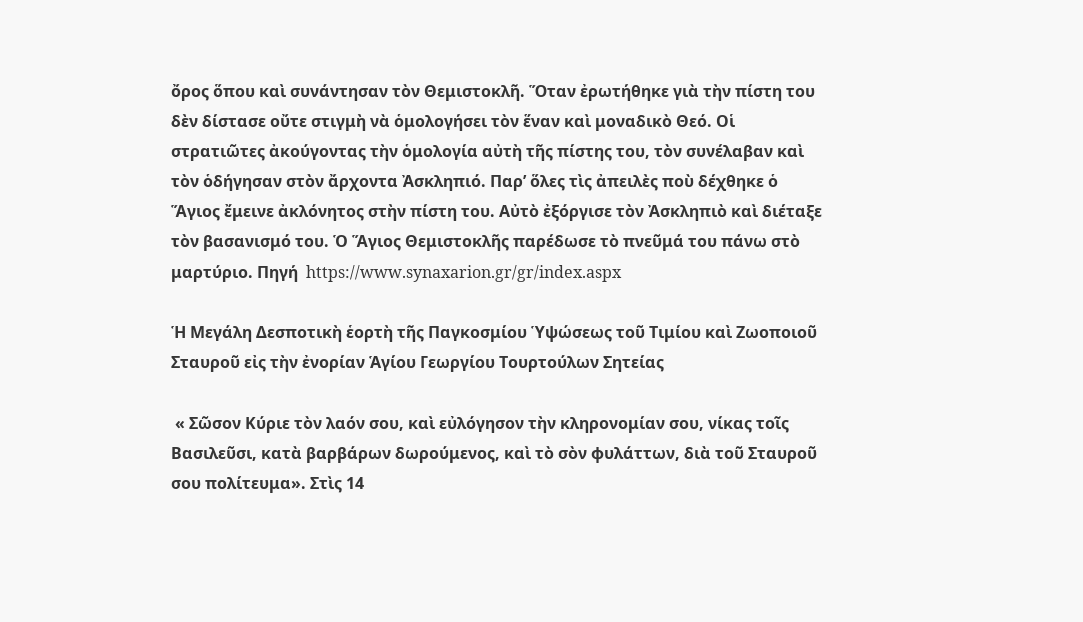ὄρος ὅπου καὶ συνάντησαν τὸν Θεμιστοκλῆ. Ὅταν ἐρωτήθηκε γιὰ τὴν πίστη του δὲν δίστασε οὔτε στιγμὴ νὰ ὁμολογήσει τὸν ἕναν καὶ μοναδικὸ Θεό. Οἱ στρατιῶτες ἀκούγοντας τὴν ὁμολογία αὐτὴ τῆς πίστης του, τὸν συνέλαβαν καὶ τὸν ὁδήγησαν στὸν ἄρχοντα Ἀσκληπιό. Παρ’ ὅλες τὶς ἀπειλὲς ποὺ δέχθηκε ὁ Ἅγιος ἔμεινε ἀκλόνητος στὴν πίστη του. Αὐτὸ ἐξόργισε τὸν Ἀσκληπιὸ καὶ διέταξε τὸν βασανισμό του. Ὁ Ἅγιος Θεμιστοκλῆς παρέδωσε τὸ πνεῦμά του πάνω στὸ μαρτύριο. Πηγή  https://www.synaxarion.gr/gr/index.aspx

Ἡ Μεγάλη Δεσποτικὴ ἑορτὴ τῆς Παγκοσμίου Ὑψώσεως τοῦ Τιμίου καὶ Ζωοποιοῦ Σταυροῦ εἰς τὴν ἐνορίαν Ἁγίου Γεωργίου Τουρτούλων Σητείας

 « Σῶσον Κύριε τὸν λαόν σου, καὶ εὐλόγησον τὴν κληρονομίαν σου, νίκας τοῖς Βασιλεῦσι, κατὰ βαρβάρων δωρούμενος, καὶ τὸ σὸν φυλάττων, διὰ τοῦ Σταυροῦ σου πολίτευμα». Στὶς 14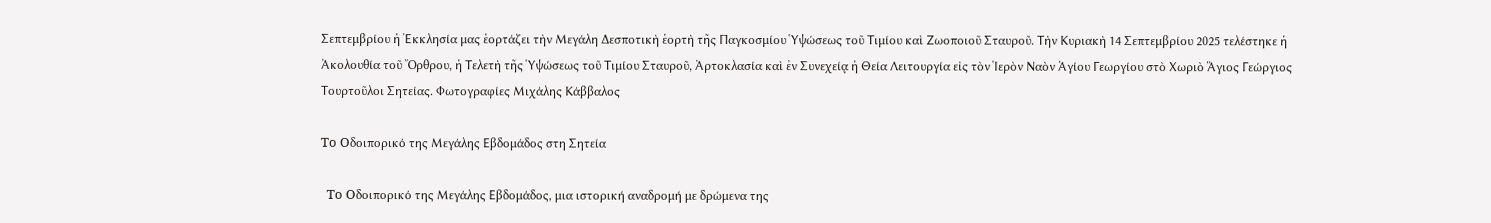Σεπτεμβρίου ἡ Ἐκκλησία μας ἑορτάζει τὴν Μεγάλη Δεσποτικὴ ἑορτὴ τῆς Παγκοσμίου Ὑψώσεως τοῦ Τιμίου καὶ Ζωοποιοῦ Σταυροῦ. Τὴν Κυριακὴ 14 Σεπτεμβρίου 2025 τελέστηκε ἡ Ἀκολουθία τοῦ Ὄρθρου, ἡ Τελετὴ τῆς Ὑψώσεως τοῦ Τιμίου Σταυροῦ, Ἀρτοκλασία καὶ ἐν Συνεχείᾳ ἡ Θεία Λειτουργία εἰς τὸν Ἱερὸν Ναὸν Ἁγίου Γεωργίου στὸ Χωριὸ Ἅγιος Γεώργιος Τουρτοῦλοι Σητείας. Φωτογραφίες Μιχάλης Κάββαλος

To Oδοιπορικό της Μεγάλης Εβδομάδος στη Σητεία

  To Oδοιπορικό της Μεγάλης Εβδομάδος, μια ιστορική αναδρομή με δρώμενα της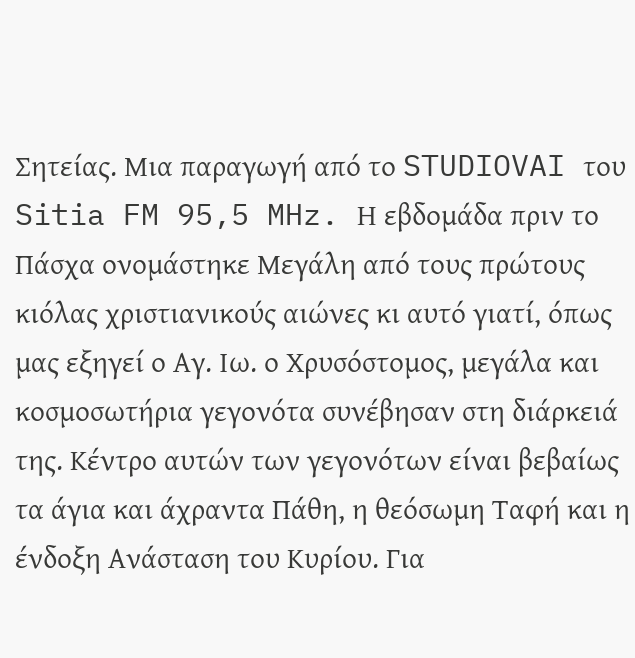Σητείας. Μια παραγωγή από το STUDIOVAI του Sitia FM 95,5 MHz. Η εβδομάδα πριν το Πάσχα ονομάστηκε Μεγάλη από τους πρώτους κιόλας χριστιανικούς αιώνες κι αυτό γιατί, όπως μας εξηγεί ο Αγ. Ιω. ο Χρυσόστομος, μεγάλα και κοσμοσωτήρια γεγονότα συνέβησαν στη διάρκειά της. Κέντρο αυτών των γεγονότων είναι βεβαίως τα άγια και άχραντα Πάθη, η θεόσωμη Ταφή και η ένδοξη Ανάσταση του Κυρίου. Για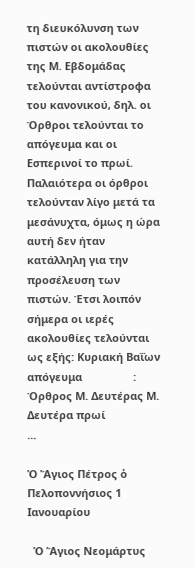τη διευκόλυνση των πιστών οι ακολουθίες της Μ. Εβδομάδας τελούνται αντίστροφα του κανονικού, δηλ. οι Όρθροι τελούνται το απόγευμα και οι Εσπερινοί το πρωί. Παλαιότερα οι όρθροι τελούνταν λίγο μετά τα μεσάνυχτα, όμως η ώρα αυτή δεν ήταν κατάλληλη για την προσέλευση των πιστών. Έτσι λοιπόν σήμερα οι ιερές ακολουθίες τελούνται ως εξής: Κυριακή Βαΐων απόγευμα                 : Όρθρος Μ. Δευτέρας Μ. Δευτέρα πρωί                      ...

Ὁ Ἅγιος Πέτρος ὁ Πελοποννήσιος 1 Ιανουαρίου

  Ὁ Ἅγιος Νεομάρτυς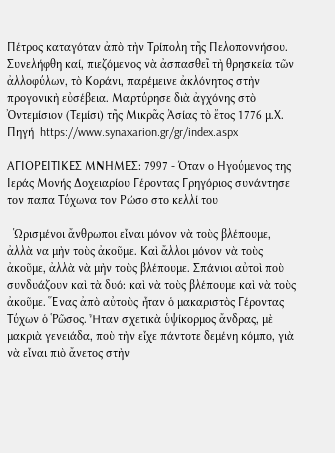Πέτρος καταγόταν ἀπὸ τὴν Τρίπολη τῆς Πελοποννήσου. Συνελήφθη καί, πιεζόμενος νὰ ἀσπασθεῖ τὴ θρησκεία τῶν ἀλλοφύλων, τὸ Κοράνι, παρέμεινε ἀκλόνητος στὴν προγονικὴ εὐσέβεια. Μαρτύρησε διὰ ἀγχόνης στὸ Ὀντεμίσιον (Τεμίσι) τῆς Μικρᾶς Ἀσίας τὸ ἔτος 1776 μ.Χ. Πηγή  https://www.synaxarion.gr/gr/index.aspx

ΑΓΙΟΡΕΙΤΙΚΕΣ ΜΝΗΜΕΣ: 7997 - Όταν ο Ηγούμενος της Ιεράς Μονής Δοχειαρίου Γέροντας Γρηγόριος συνάντησε τον παπα Τύχωνα τον Ρώσο στο κελλί του

  Ὡρισμένοι ἄνθρωποι εἶναι μόνον νὰ τοὺς βλέπουμε, ἀλλὰ να μὴν τοὺς ἀκοῦμε. Καὶ ἄλλοι μόνον νὰ τοὺς ἀκοῦμε, ἀλλὰ νὰ μὴν τοὺς βλέπουμε. Σπάνιοι αὐτοὶ ποὺ συνδυάζουν καὶ τὰ δυό: καὶ νὰ τοὺς βλέπουμε καὶ νὰ τοὺς ἀκοῦμε. Ἕνας ἀπὸ αὐτοὺς ἦταν ὁ μακαριστὸς Γέροντας Τύχων ὁ Ῥῶσος. Ἦταν σχετικὰ ὑψίκορμος ἄνδρας, μὲ μακριὰ γενειάδα, ποὺ τὴν εἶχε πάντοτε δεμένη κόμπο, γιὰ νὰ εἶναι πιὸ ἄνετος στὴν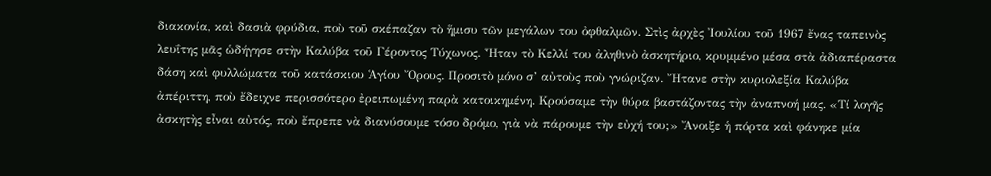διακονία, καὶ δασιὰ φρύδια, ποὺ τοῦ σκέπαζαν τὸ ἥμισυ τῶν μεγάλων του ὀφθαλμῶν. Στὶς ἀρχὲς Ἰουλίου τοῦ 1967 ἔνας ταπεινὸς λευΐτης μᾶς ὡδήγησε στὴν Καλύβα τοῦ Γέροντος Τύχωνος. Ἦταν τὸ Κελλί του ἀληθινὸ ἀσκητήριο, κρυμμένο μέσα στὰ ἀδιαπέραστα δάση καὶ φυλλώματα τοῦ κατάσκιου Ἁγίου Ὄρους. Προσιτὸ μόνο σ’ αὐτοὺς ποὺ γνώριζαν. Ἤτανε στὴν κυριολεξία Καλύβα ἀπέριττη, ποὺ ἔδειχνε περισσότερο ἐρειπωμένη παρὰ κατοικημένη. Κρούσαμε τὴν θύρα βαστάζοντας τὴν ἀναπνοή μας. «Τί λογῆς ἀσκητὴς εἶναι αὐτός, ποὺ ἔπρεπε νὰ διανύσουμε τόσο δρόμο, γιὰ νὰ πάρουμε τὴν εὐχή του;» Ἄνοιξε ἡ πόρτα καὶ φάνηκε μία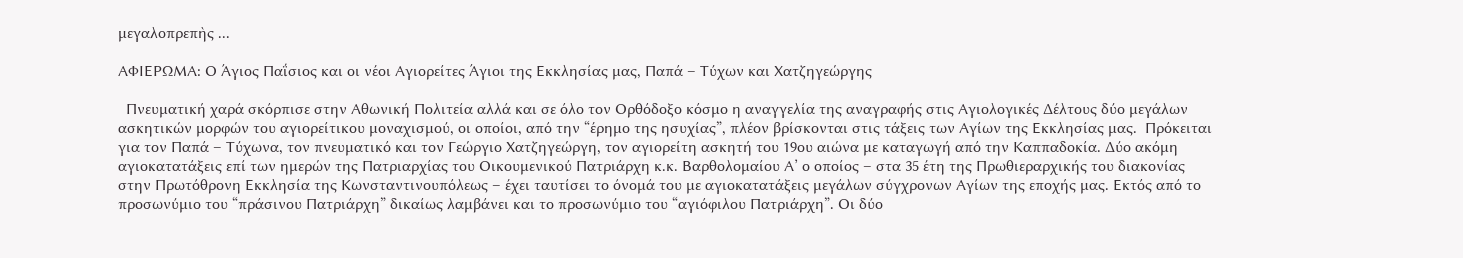μεγαλοπρεπὴς ...

ΑΦΙΕΡΩΜΑ: Ο Άγιος Παΐσιος και οι νέοι Αγιορείτες Άγιοι της Εκκλησίας μας, Παπά – Τύχων και Χατζηγεώργης

  Πνευματική χαρά σκόρπισε στην Αθωνική Πολιτεία αλλά και σε όλο τον Ορθόδοξο κόσμο η αναγγελία της αναγραφής στις Αγιολογικές Δέλτους δύο μεγάλων ασκητικών μορφών του αγιορείτικου μοναχισμού, οι οποίοι, από την “έρημο της ησυχίας”, πλέον βρίσκονται στις τάξεις των Αγίων της Εκκλησίας μας.  Πρόκειται για τον Παπά – Τύχωνα, τον πνευματικό και τον Γεώργιο Χατζηγεώργη, τον αγιορείτη ασκητή του 19ου αιώνα με καταγωγή από την Καππαδοκία. Δύο ακόμη αγιοκατατάξεις επί των ημερών της Πατριαρχίας του Οικουμενικού Πατριάρχη κ.κ. Βαρθολομαίου Α’ ο οποίος – στα 35 έτη της Πρωθιεραρχικής του διακονίας στην Πρωτόθρονη Εκκλησία της Κωνσταντινουπόλεως – έχει ταυτίσει το όνομά του με αγιοκατατάξεις μεγάλων σύγχρονων Αγίων της εποχής μας. Εκτός από το προσωνύμιο του “πράσινου Πατριάρχη” δικαίως λαμβάνει και το προσωνύμιο του “αγιόφιλου Πατριάρχη”. Οι δύο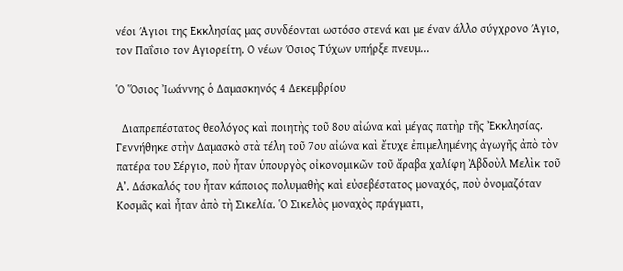νέοι Άγιοι της Εκκλησίας μας συνδέονται ωστόσο στενά και με έναν άλλο σύγχρονο Άγιο, τον Παΐσιο τον Αγιορείτη. Ο νέων Όσιος Τύχων υπήρξε πνευμ...

Ὁ Ὅσιος Ἰωάννης ὁ Δαμασκηνός 4 Δεκεμβρίου

  Διαπρεπέστατος θεολόγος καὶ ποιητὴς τοῦ 8ου αἰώνα καὶ μέγας πατὴρ τῆς Ἐκκλησίας. Γεννήθηκε στὴν Δαμασκὸ στὰ τέλη τοῦ 7ου αἰώνα καὶ ἔτυχε ἐπιμελημένης ἀγωγῆς ἀπὸ τὸν πατέρα του Σέργιο, ποὺ ἦταν ὑπουργὸς οἰκονομικῶν τοῦ ἄραβα χαλίφη Ἀβδοὺλ Μελὶκ τοῦ Α’. Δάσκαλός του ἦταν κάποιος πολυμαθὴς καὶ εὐσεβέστατος μοναχός, ποὺ ὀνομαζόταν Κοσμᾶς καὶ ἦταν ἀπὸ τὴ Σικελία. Ὁ Σικελὸς μοναχὸς πράγματι,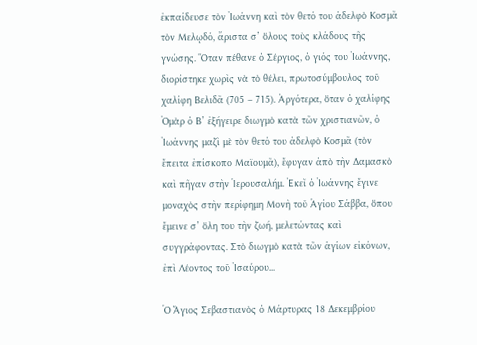ἐκπαίδευσε τὸν Ἰωάννη καὶ τὸν θετό του ἀδελφὸ Κοσμᾶ τὸν Μελῳδό, ἄριστα σ’ ὅλους τοὺς κλάδους τῆς γνώσης. Ὅταν πέθανε ὁ Σέργιος, ὁ γιός του Ἰωάννης, διορίστηκε χωρὶς νὰ τὸ θέλει, πρωτοσύμβουλος τοῦ χαλίφη Βελιδᾶ (705 – 715). Ἀργότερα, ὅταν ὁ χαλίφης Ὀμὰρ ὁ Β’ ἐξήγειρε διωγμὸ κατὰ τῶν χριστιανῶν, ὁ Ἰωάννης μαζὶ μὲ τὸν θετό του ἀδελφὸ Κοσμᾶ (τὸν ἔπειτα ἐπίσκοπο Μαϊουμᾶ), ἔφυγαν ἀπὸ τὴν Δαμασκὸ καὶ πῆγαν στὴν Ἱερουσαλήμ. Ἐκεῖ ὁ Ἰωάννης ἔγινε μοναχὸς στὴν περίφημη Μονὴ τοῦ Ἁγίου Σάββα, ὅπου ἔμεινε σ’ ὅλη του τὴν ζωή, μελετώντας καὶ συγγράφοντας. Στὸ διωγμὸ κατὰ τῶν ἁγίων εἰκόνων, ἐπὶ Λέοντος τοῦ Ἰσαύρου...

Ὁ Ἅγιος Σεβαστιανὸς ὁ Μάρτυρας 18 Δεκεμβρίου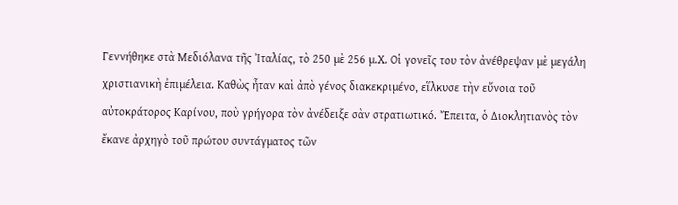Γεννήθηκε στὰ Μεδιόλανα τῆς Ἰταλίας, τὸ 250 μὲ 256 μ.Χ. Οἱ γονεῖς του τὸν ἀνέθρεψαν μὲ μεγάλη χριστιανικὴ ἐπιμέλεια. Καθὼς ἦταν καὶ ἀπὸ γένος διακεκριμένο, εἵλκυσε τὴν εὔνοια τοῦ αὐτοκράτορος Καρίνου, ποὺ γρήγορα τὸν ἀνέδειξε σὰν στρατιωτικό. Ἔπειτα, ὁ Διοκλητιανὸς τὸν ἔκανε ἀρχηγὸ τοῦ πρώτου συντάγματος τῶν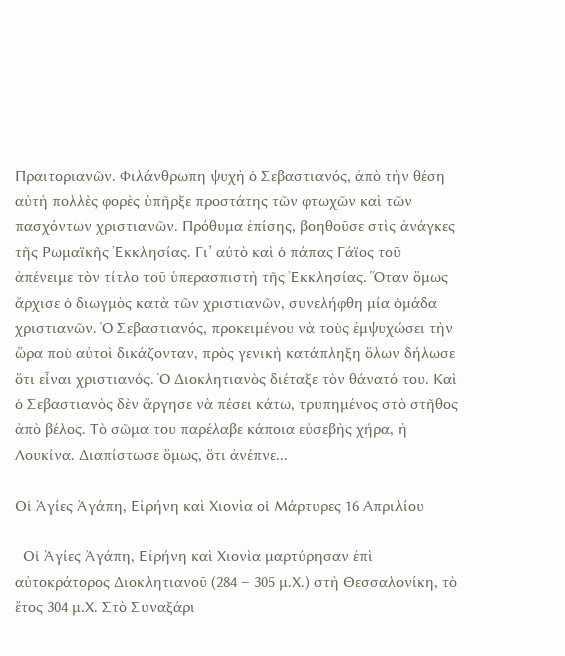Πραιτοριανῶν. Φιλάνθρωπη ψυχὴ ὁ Σεβαστιανός, ἀπὸ τὴν θέση αὐτὴ πολλὲς φορὲς ὑπῆρξε προστάτης τῶν φτωχῶν καὶ τῶν πασχόντων χριστιανῶν. Πρόθυμα ἐπίσης, βοηθοῦσε στὶς ἀνάγκες τῆς Ρωμαϊκῆς Ἐκκλησίας. Γι’ αὐτὸ καὶ ὁ πάπας Γάϊος τοῦ ἀπένειμε τὸν τίτλο τοῦ ὑπερασπιστὴ τῆς Ἐκκλησίας. Ὅταν ὅμως ἄρχισε ὁ διωγμὸς κατὰ τῶν χριστιανῶν, συνελήφθη μία ὁμάδα χριστιανῶν. Ὁ Σεβαστιανός, προκειμένου νὰ τοὺς ἐμψυχώσει τὴν ὥρα ποὺ αὐτοὶ δικάζονταν, πρὸς γενικὴ κατάπληξη ὅλων δήλωσε ὅτι εἶναι χριστιανός. Ὁ Διοκλητιανὸς διέταξε τὸν θάνατό του. Καὶ ὁ Σεβαστιανὸς δὲν ἄργησε νὰ πέσει κάτω, τρυπημένος στὸ στῆθος ἀπὸ βέλος. Τὸ σῶμα του παρέλαβε κάποια εὐσεβὴς χήρα, ἡ Λουκίνα. Διαπίστωσε ὅμως, ὅτι ἀνέπνε...

Οἱ Ἁγίες Ἀγάπη, Εἰρήνη καὶ Χιονὶα οἱ Μάρτυρες 16 Απριλίου

  Οἱ Ἁγίες Ἀγάπη, Εἰρήνη καὶ Χιονὶα μαρτύρησαν ἐπὶ αὐτοκράτορος Διοκλητιανοῦ (284 – 305 μ.Χ.) στὴ Θεσσαλονίκη, τὸ ἔτος 304 μ.Χ. Στὸ Συναξάρι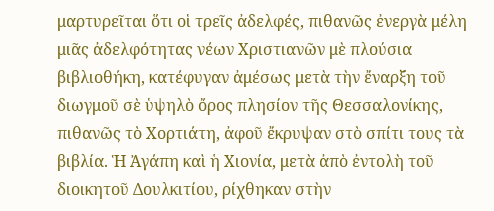μαρτυρεῖται ὅτι οἱ τρεῖς ἀδελφές, πιθανῶς ἐνεργὰ μέλη μιᾶς ἀδελφότητας νέων Χριστιανῶν μὲ πλούσια βιβλιοθήκη, κατέφυγαν ἀμέσως μετὰ τὴν ἔναρξη τοῦ διωγμοῦ σὲ ὑψηλὸ ὄρος πλησίον τῆς Θεσσαλονίκης, πιθανῶς τὸ Χορτιάτη, ἀφοῦ ἔκρυψαν στὸ σπίτι τους τὰ βιβλία. Ἡ Ἀγάπη καὶ ἡ Χιονία, μετὰ ἀπὸ ἐντολὴ τοῦ διοικητοῦ Δουλκιτίου, ρίχθηκαν στὴν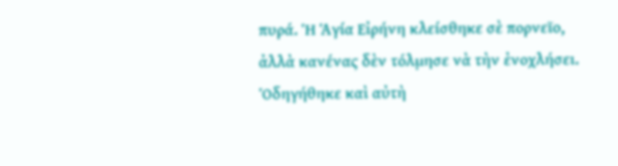πυρά. Ἡ Ἁγία Εἰρήνη κλείσθηκε σὲ πορνεῖο, ἀλλὰ κανένας δὲν τόλμησε νὰ τὴν ἐνοχλήσει. Ὁδηγήθηκε καὶ αὐτὴ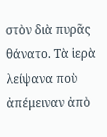στὸν διὰ πυρᾶς θάνατο. Τὰ ἱερὰ λείψανα ποὺ ἀπέμειναν ἀπὸ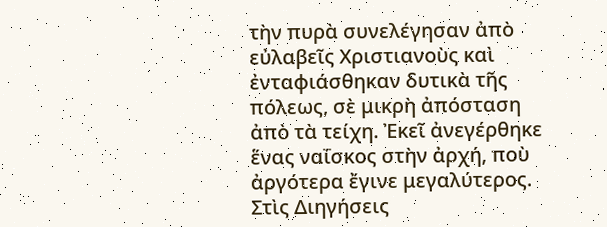τὴν πυρὰ συνελέγησαν ἀπὸ εὐλαβεῖς Χριστιανοὺς καὶ ἐνταφιάσθηκαν δυτικὰ τῆς πόλεως, σὲ μικρὴ ἀπόσταση ἀπὸ τὰ τείχη. Ἐκεῖ ἀνεγέρθηκε ἕνας ναΐσκος στὴν ἀρχή, ποὺ ἀργότερα ἔγινε μεγαλύτερος. Στὶς Διηγήσεις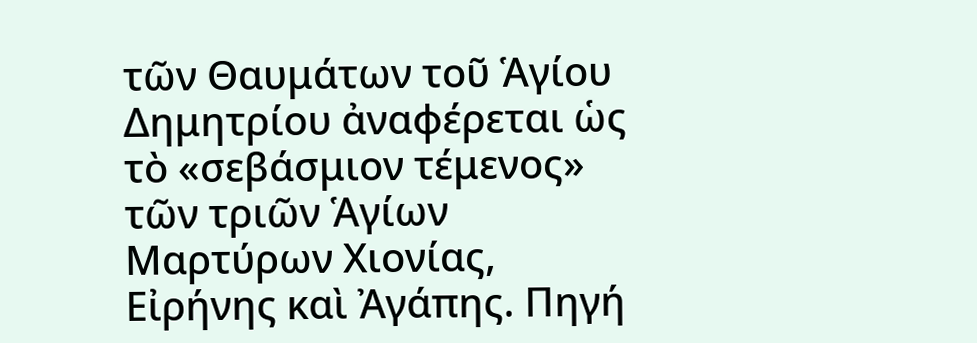τῶν Θαυμάτων τοῦ Ἁγίου Δημητρίου ἀναφέρεται ὡς τὸ «σεβάσμιον τέμενος» τῶν τριῶν Ἁγίων Μαρτύρων Χιονίας, Εἰρήνης καὶ Ἀγάπης. Πηγή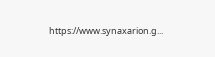https://www.synaxarion.g...